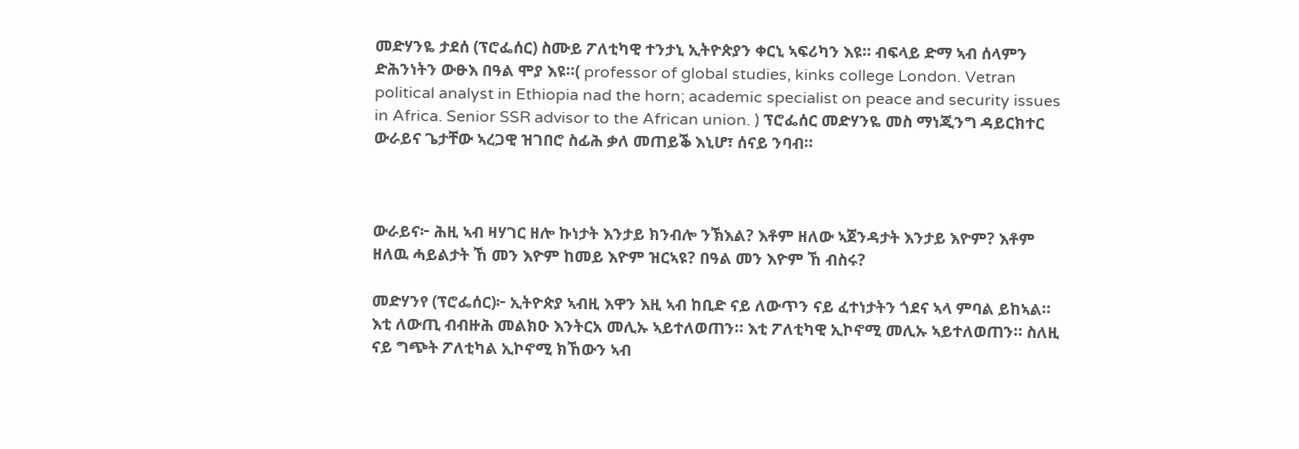መድሃንዬ ታደሰ (ፕሮፌሰር) ስሙይ ፖለቲካዊ ተንታኒ ኢትዮጵያን ቀርኒ ኣፍሪካን እዩ። ብፍላይ ድማ ኣብ ሰላምን ድሕንነትን ውፁእ በዓል ሞያ እዩ።( professor of global studies, kinks college London. Vetran political analyst in Ethiopia nad the horn; academic specialist on peace and security issues in Africa. Senior SSR advisor to the African union. ) ፕሮፌሰር መድሃንዬ መስ ማነጂንግ ዳይርክተር ውራይና ጌታቸው ኣረጋዊ ዝገበሮ ስፊሕ ቃለ መጠይቕ እኒሆ፣ ሰናይ ንባብ።



ውራይና፦ ሕዚ ኣብ ዛሃገር ዘሎ ኩነታት እንታይ ክንብሎ ንኽእል? እቶም ዘለው ኣጀንዳታት እንታይ እዮም? እቶም ዘለዉ ሓይልታት ኸ መን እዮም ከመይ እዮም ዝርኣዩ? በዓል መን እዮም ኸ ብስሩ?

መድሃንየ (ፕሮፌሰር)፦ ኢትዮጵያ ኣብዚ እዋን እዚ ኣብ ከቢድ ናይ ለውጥን ናይ ፈተነታትን ጎደና ኣላ ምባል ይከኣል። እቲ ለውጢ ብብዙሕ መልክዑ እንትርአ መሊኡ ኣይተለወጠን። እቲ ፖለቲካዊ ኢኮኖሚ መሊኡ ኣይተለወጠን። ስለዚ ናይ ግጭት ፖለቲካል ኢኮኖሚ ክኸውን ኣብ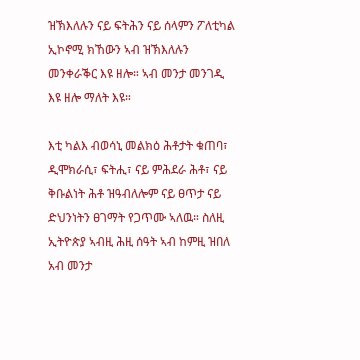ዝኽእለሉን ናይ ፍትሕን ናይ ሰላምን ፖለቲካል ኢኮኖሚ ክኸውን ኣብ ዝኽእለሉን መንቀራቕር እዩ ዘሎ። ኣብ መንታ መንገዲ እዩ ዘሎ ማለት እዩ።

እቲ ካልእ ብወሳኒ መልክዕ ሕቶታት ቁጠባ፣ ዲሞክራሲ፣ ፍትሒ፣ ናይ ምሕደራ ሕቶ፣ ናይ ቅቡልነት ሕቶ ዝዓብለሎም ናይ ፀጥታ ናይ ድህንነትን ፀገማት የጋጥሙ ኣለዉ። ስለዚ ኢትዮጵያ ኣብዚ ሕዚ ሰዓት ኣብ ከምዚ ዝበለ አብ መንታ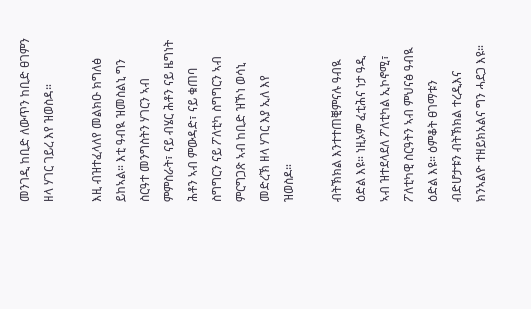መንገዲ ከቢድ ለውጥን ከቢድ ፀገምን ዘላ ሃገር ገይረ እየ ዝወስዳ።

እዚ ብዝተፈላለየ መልክዑ ክግለፅ ይከኣል። እቲ ዓብዪ ዝመስልኒ ግን ስርዓተ መንግስትን ሃገርን ኣብ ምምስራት፣ ናይ ብሄር ሕቶን ናይ ዜግነት ሕቶን ኣብ ምውዳድ፣ ናይ ቁጠባ ስግግርን ናይ ፖለቲካ ስግግርን ኣብ ምርግጋጽ ኣብ ከቢድ ዝኾነ ወሳኒ መድረኽ ዘላ ሃገር እያ ኢለ እየ ዝወስዶ።

ብትኽክል እንተተጠቒምናሉ ዓብዪ ዕድል እዩ። ነዚኦም ፈቲሕና ነታ ዓዲ ኣብ ዝተደላደለ ፖለቲካል ኢኮኖሚ፣ ፖለቲካዊ ስርዓትን ኣብ ምህናፅ ዓብዪ ዕድል እዩ። ዕምቆት ፀገማቱን ብድሆታቱን ብትኽክል ተረዲእና ክንኣልዮ ተዘይክአልና ግን ሓደጋ እዩ።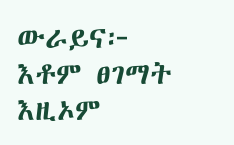ውራይና፦ እቶም ፀገማት እዚኦም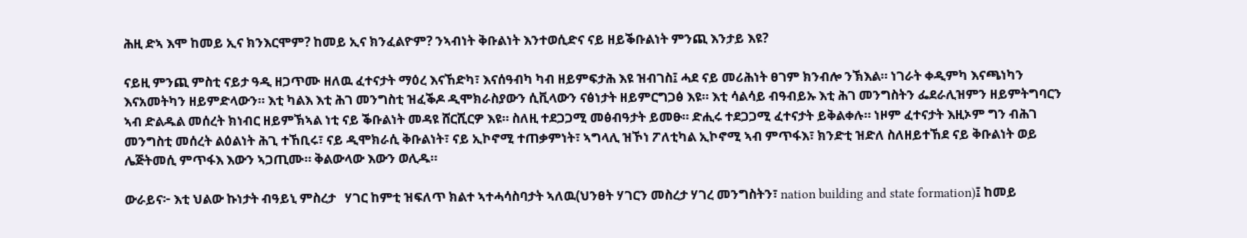ሕዚ ድኣ እሞ ከመይ ኢና ክንእርሞም? ከመይ ኢና ክንፈልዮም? ንኣብነት ቅቡልነት እንተወሲድና ናይ ዘይቕቡልነት ምንጪ እንታይ እዩ?

ናይዚ ምንጪ ምስቲ ናይታ ዓዲ ዘጋጥሙ ዘለዉ ፈተናታት ማዕረ እናኸድካ፣ እናሰዓብካ ካብ ዘይምፍታሕ እዩ ዝብገስ፤ ሓደ ናይ መሪሕነት ፀገም ክንብሎ ንኽእል። ነገራት ቀዲምካ እናጫነካን እናአመትካን ዘይምድላውን። እቲ ካልእ እቲ ሕገ መንግስቲ ዝፈቕዶ ዲሞክራስያውን ሲቪላውን ናፅነታት ዘይምርግጋፅ እዩ። እቲ ሳልሳይ ብዓብይኡ እቲ ሕገ መንግስትን ፌደራሊዝምን ዘይምትግባርን ኣብ ድልዱል መሰረት ክነብር ዘይምኽኣል ነቲ ናይ ቕቡልነት መዳዩ ሸርሺርዎ እዩ። ስለዚ ተደጋጋሚ መፅብዓታት ይመፁ። ድሒሩ ተደጋጋሚ ፈተናታት ይቅልቀሉ። ነዞም ፈተናታት እዚኦም ግን ብሕገ መንግስቲ መሰረት ልዕልነት ሕጊ ተኸቢሩ፣ ናይ ዲሞክራሲ ቅቡልነት፣ ናይ ኢኮኖሚ ተጠቃምነት፣ ኣግላሊ ዝኾነ ፖለቲካል ኢኮኖሚ ኣብ ምጥፋእ፣ ክንድቲ ዝድለ ስለዘይተኸደ ናይ ቅቡልነት ወይ ሌጅትመሲ ምጥፋእ እውን ኣጋጢሙ። ቅልውላው እውን ወሊዱ።

ውራይና፦ እቲ ህልው ኩነታት ብዓይኒ ምስረታ   ሃገር ከምቲ ዝፍለጥ ክልተ ኣተሓሳስባታት ኣለዉ(ህንፀት ሃገርን መስረታ ሃገረ መንግስትን፣ nation building and state formation)፤ ከመይ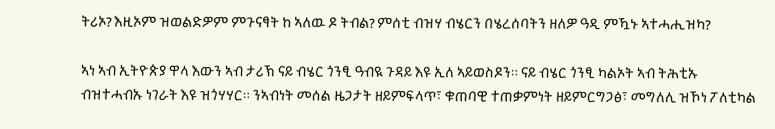ትሪኦ? እዚኦም ዝወልድዎም ምጉናፃት ከ ኣለዉ ዶ ትብል? ምሰቲ ብዝሃ ብሄርን በሄረሰባትን ዘለዎ ዓዲ ምዃኑ ኣተሓሒዝካ?

ኣነ ኣብ ኢትዮጵያ ዋላ እውን ኣብ ታሪኽ ናይ ብሄር ጎንፂ ዓብዪ ጉዳይ እዩ ኢለ ኣይወስዶን። ናይ ብሄር ጎንፂ ካልኦት ኣብ ትሕቲኡ ብዝተሓብኡ ነገራት እዩ ዝጎሃሃር። ንኣብነት መሰል ዜጋታት ዘይምፍላጥ፣ ቁጠባዊ ተጠቃምነት ዘይምርግጋፅ፣ መግለሊ ዝኾነ ፖለቲካል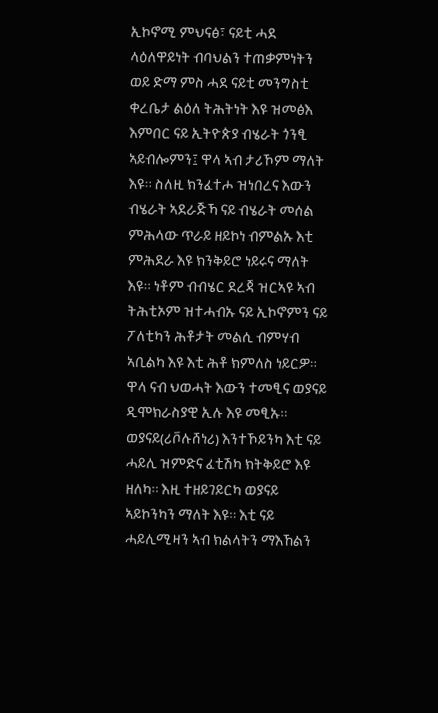ኢኮኖሚ ምህናፅ፣ ናይቲ ሓደ ላዕለዋይነት ብባህልን ተጠቃምነትን ወይ ድማ ምስ ሓደ ናይቲ መንግስቲ ቀረቤታ ልዕለ ትሕትነት እዩ ዝመፅእ እምበር ናይ ኢትዮጵያ ብሄራት ጎንፂ ኣይብሎምን፤ ዋላ ኣብ ታሪኾም ማለት እዩ። ስለዚ ክንፈተሖ ዝነበረና እውን ብሄራት ኣደራጅኻ ናይ ብሄራት መሰል ምሕላው ጥራይ ዘይኮነ ብምልኡ እቲ ምሕደራ እዩ ክንቅይሮ ነይሩና ማለት እዩ። ነቶም ብብሄር ደረጃ ዝርኣዩ ኣብ ትሕቲኦም ዝተሓብኡ ናይ ኢኮኖምን ናይ ፖለቲካን ሕቶታት መልሲ ብምሃብ ኣቢልካ እዩ እቲ ሕቶ ክምለስ ነይርዎ። ዋላ ናብ ህወሓት እውን ተመፂና ወያናይ ዲሞክራስያዊ ኢሉ እዩ መፂኡ። ወያናይ(ሪቮሉሸነሪ) እንተኾይንካ እቲ ናይ ሓይሊ ዝምድና ፈቲሽካ ክትቅይሮ እዩ ዘለካ። እዚ ተዘይገይርካ ወያናይ ኣይኮንካን ማለት እዩ። እቲ ናይ ሓይሊሚዛን ኣብ ክልላትን ማእኸልን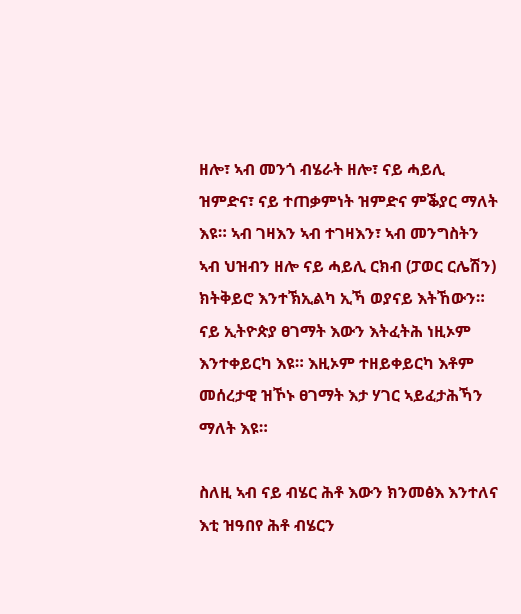ዘሎ፣ ኣብ መንጎ ብሄራት ዘሎ፣ ናይ ሓይሊ ዝምድና፣ ናይ ተጠቃምነት ዝምድና ምቕያር ማለት እዩ። ኣብ ገዛእን ኣብ ተገዛእን፣ ኣብ መንግስትን ኣብ ህዝብን ዘሎ ናይ ሓይሊ ርክብ (ፓወር ርሌሽን) ክትቅይሮ እንተኽኢልካ ኢኻ ወያናይ እትኸውን። ናይ ኢትዮጵያ ፀገማት እውን እትፈትሕ ነዚኦም እንተቀይርካ እዩ። እዚኦም ተዘይቀይርካ እቶም መሰረታዊ ዝኾኑ ፀገማት እታ ሃገር ኣይፈታሕኻን ማለት እዩ።

ስለዚ ኣብ ናይ ብሄር ሕቶ እውን ክንመፅእ እንተለና እቲ ዝዓበየ ሕቶ ብሄርን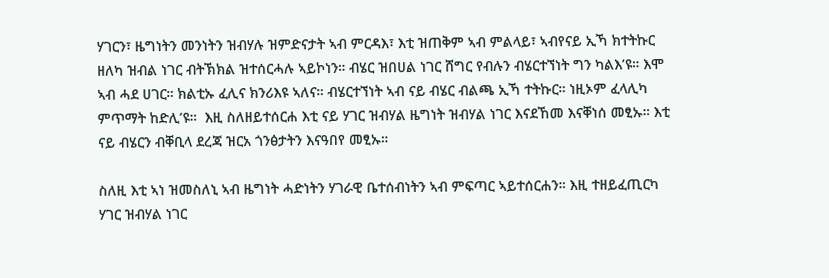ሃገርን፣ ዜግነትን መንነትን ዝብሃሉ ዝምድናታት ኣብ ምርዳእ፣ እቲ ዝጠቅም ኣብ ምልላይ፣ ኣብየናይ ኢኻ ክተትኩር ዘለካ ዝብል ነገር ብትኽክል ዝተሰርሓሉ ኣይኮነን። ብሄር ዝበሀል ነገር ሸግር የብሉን ብሄርተኘነት ግን ካልእ’ዩ። እሞ ኣብ ሓደ ሀገር። ክልቲኡ ፈሊና ክንሪእዩ ኣለና። ብሄርተኘነት ኣብ ናይ ብሄር ብልጫ ኢኻ ተትኩር። ነዚኦም ፈላሊካ ምጥማት ከድሊ’ዩ።  እዚ ስለዘይተሰርሐ እቲ ናይ ሃገር ዝብሃል ዜግነት ዝብሃል ነገር እናደኸመ እናቐነሰ መፂኡ። እቲ ናይ ብሄርን ብቐቢላ ደረጃ ዝርአ ጎንፅታትን እናዓበየ መፂኡ።

ስለዚ እቲ ኣነ ዝመስለኒ ኣብ ዜግነት ሓድነትን ሃገራዊ ቤተሰብነትን ኣብ ምፍጣር ኣይተሰርሐን። እዚ ተዘይፈጢርካ ሃገር ዝብሃል ነገር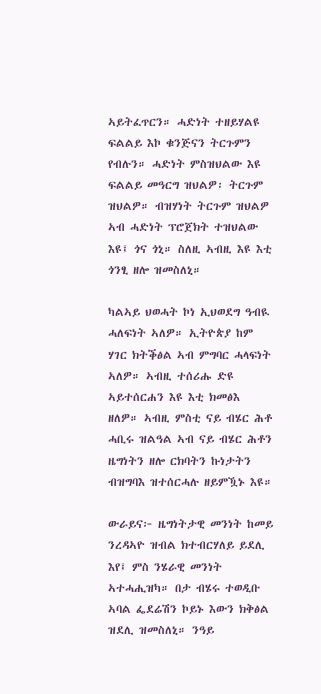ኣይትፈጥርን። ሓድነት ተዘይሃልዩ ፍልልይ እኮ ቁንጅናን ትርጉምን የብሉን። ሓድነት ምስዝህልው እዩ ፍልልይ መዓርግ ዝህልዎ፡ ትርጉም ዝህልዎ። ብዝሃነት ትርጉም ዝህልዎ ኣብ ሓድነት ፕሮጀክት ተዝህልው እዩ፤ ጎና ጎኒ። ስለዚ ኣብዚ እዩ እቲ ጎንፂ ዘሎ ዝመስለኒ።

ካልኣይ ህወሓት ኮነ ኢህወደግ ዓብዪ ሓለፍነት ኣለዎ። ኢትዮጵያ ከም ሃገር ክትቕፅል ኣብ ምግባር ሓላፍነት ኣለዎ። ኣብዚ ተሰሪሑ ድዩ ኣይተሰርሐን እዩ እቲ ክመፅእ ዘለዎ። ኣብዚ ምስቲ ናይ ብሄር ሕቶ ሓቢሩ ዝልዓል ኣብ ናይ ብሄር ሕቶን ዜግነትን ዘሎ ርክባትን ኩነታትን ብዝግባእ ዝተሰርሓሉ ዘይምዃኑ እዩ።

ውራይና፦ ዜግነትታዊ መንነት ከመይ ንረዳኣዮ ዝብል ክተብርሃለይ ይደሊ እየ፤ ምስ ንሄራዊ መንነት ኣተሓሒዝካ። በታ ብሄሩ ተወዲቡ ኣባል ፌደሬሽን ኮይኑ እውን ክቅፅል ዝደሊ ዝመስለኒ። ንዓይ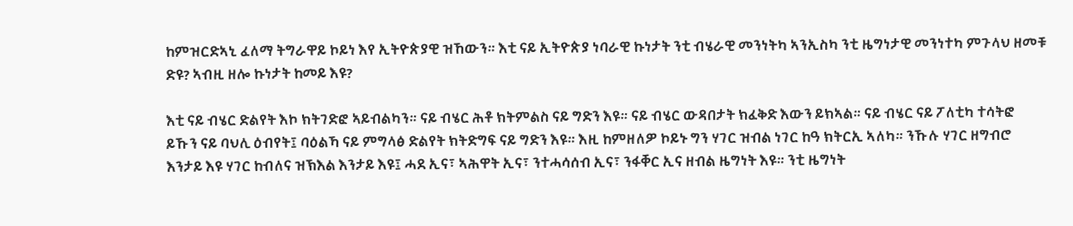ከምዝርድኣኒ ፈለማ ትግራዋይ ኮይነ እየ ኢትዮጵያዊ ዝኸውን። እቲ ናይ ኢትዮጵያ ነባራዊ ኩነታት ንቲ ብሄራዊ መንነትካ ኣንኢስካ ንቲ ዜግነታዊ መንነተካ ምጉላህ ዘመቹ ድዩ? ኣብዚ ዘሎ ኩነታት ከመይ እዩ?

እቲ ናይ ብሄር ድልየት እኮ ክትገድፎ ኣይብልካን። ናይ ብሄር ሕቶ ክትምልስ ናይ ግድን እዩ። ናይ ብሄር ውዳበታት ክፈቅድ እውን ይክኣል። ናይ ብሄር ናይ ፖለቲካ ተሳትፎ ይኹን ናይ ባህሊ ዕብየት፤ ባዕልኻ ናይ ምግላፅ ድልየት ክትድግፍ ናይ ግድን እዩ። እዚ ከምዘለዎ ኮይኑ ግን ሃገር ዝብል ነገር ከዓ ክትርኢ ኣለካ። ንኹሉ ሃገር ዘግብሮ እንታይ እዩ ሃገር ከብለና ዝኽእል እንታይ እዩ፤ ሓደ ኢና፣ ኣሕዋት ኢና፣ ንተሓሳሰብ ኢና፣ ንፋቐር ኢና ዘብል ዜግነት እዩ። ንቲ ዜግነት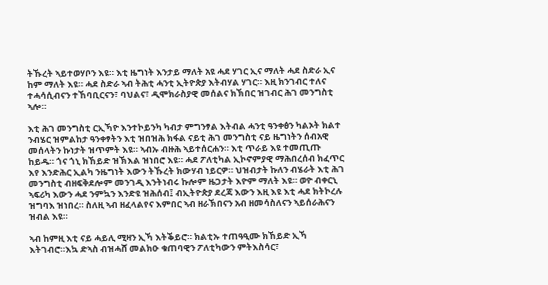ትኹረት ኣይተወሃቦን እዩ። እቲ ዜግነት እንታይ ማለት አዩ ሓደ ሃገር ኢና ማለት ሓደ ስድራ ኢና ከም ማለት እዩ። ሓደ ስድራ ኣብ ትሕቲ ሓንቲ ኢትዮጵያ እትብሃል ሃገር። እዚ ክንገብር ተለና ተሓሳሲብናን ተኸባቢርናን፣ ባህልና፣ ዲሞክራስያዊ መሰልና ክኽበር ዝገብር ሕገ መንግስቲ ኣሎ።

እቲ ሕገ መንግስቲ ርኢኻዮ እንተኮይንካ ካብታ ምግንፃል እትብል ሓንቲ ዓንቀፅን ካልኦት ክልተ ንብሄር ዝምልከታ ዓንቀፃትን እቲ ዝበዝሕ ክፋል ናይቲ ሕገ መንግስቲ ናይ ዜግነትን ሰብአዊ መሰላትን ኩነታት ዝጥምት እዩ። ኣብኡ ብዙሕ ኣይተሰርሐን። እቲ ጥራይ እዩ ተመጢጡ ከይዱ። ጎና ጎኒ ክኸይድ ዝኽእል ዝነበሮ እዩ። ሓደ ፖለቲካል ኢኮኖምያዊ ማሕበረሰብ ክፈጥር እየ እንድሕር ኢልካ ንዜግነት እውን ትኹረት ክውሃብ ነይርዎ። ህዝብታት ኩለን ብሄራት እቲ ሕገ መንግስቲ ብዘፍቅደሎም መንገዲ እንትነብሩ ኩሎም ዜጋታት እዮም ማለት እዩ። ወዮ ብቀርኒ ኣፍሪካ እውን ሓደ ንምኳን እንድዩ ዝሕሰብ፤ ብኢትዮጵያ ደረጃ እውን እዚ እዩ እቲ ሓደ ክትኮረሉ ዝግባእ ዝነበረ። ስለዚ ኣብ ዘፈላልየና እምበር ኣብ ዘራኽበናን አብ ዘመሳስለናን ኣይሰራሕናን ዝብል እዩ።

ኣብ ከምዚ እቲ ናይ ሓይሊ ሚዛን ኢኻ እትቕይሮ። ክልቲኡ ተጠዓዒሙ ክኸይድ ኢኻ እትገብሮ።እኳ ድኣስ ብዝሓሸ መልክዑ ቁጠባዊን ፖለቲካውን ምትእስሳር፣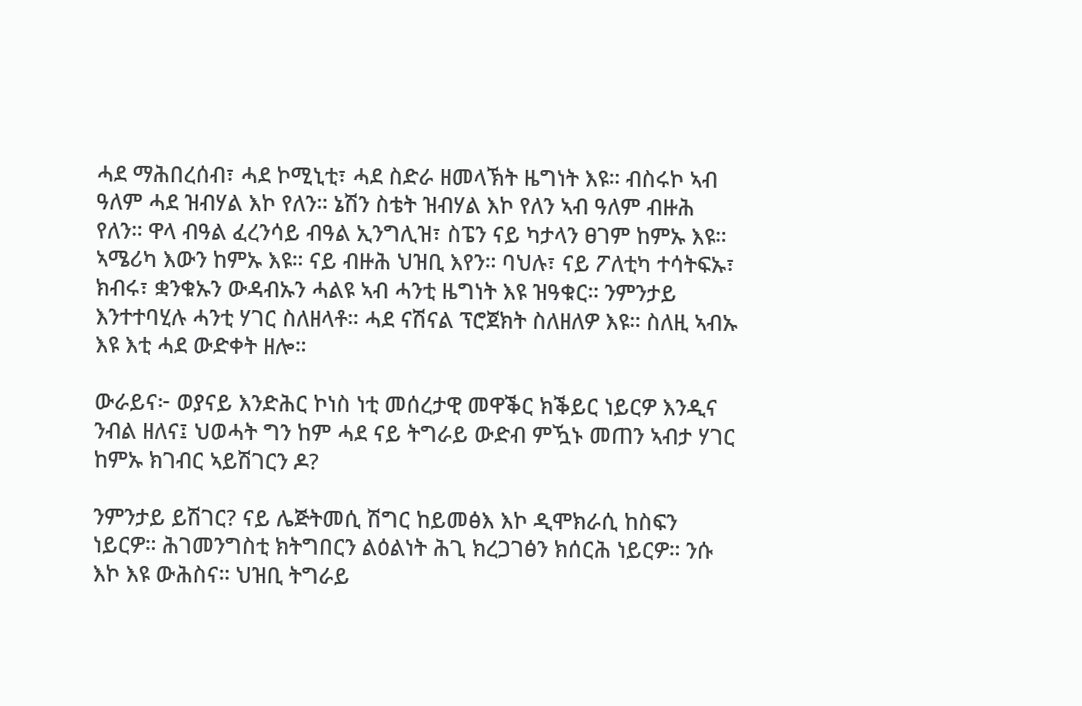ሓደ ማሕበረሰብ፣ ሓደ ኮሚኒቲ፣ ሓደ ስድራ ዘመላኽት ዜግነት እዩ። ብስሩኮ ኣብ ዓለም ሓደ ዝብሃል እኮ የለን። ኔሽን ስቴት ዝብሃል እኮ የለን ኣብ ዓለም ብዙሕ የለን። ዋላ ብዓል ፈረንሳይ ብዓል ኢንግሊዝ፣ ስፔን ናይ ካታላን ፀገም ከምኡ እዩ። ኣሜሪካ እውን ከምኡ እዩ። ናይ ብዙሕ ህዝቢ እየን። ባህሉ፣ ናይ ፖለቲካ ተሳትፍኡ፣ ክብሩ፣ ቋንቁኡን ውዳብኡን ሓልዩ ኣብ ሓንቲ ዜግነት እዩ ዝዓቁር። ንምንታይ እንተተባሂሉ ሓንቲ ሃገር ስለዘላቶ። ሓደ ናሽናል ፕሮጀክት ስለዘለዎ እዩ። ስለዚ ኣብኡ እዩ እቲ ሓደ ውድቀት ዘሎ።

ውራይና፦ ወያናይ እንድሕር ኮነስ ነቲ መሰረታዊ መዋቕር ክቕይር ነይርዎ እንዲና ንብል ዘለና፤ ህወሓት ግን ከም ሓደ ናይ ትግራይ ውድብ ምዃኑ መጠን ኣብታ ሃገር ከምኡ ክገብር ኣይሽገርን ዶ?

ንምንታይ ይሽገር? ናይ ሌጅትመሲ ሽግር ከይመፅእ እኮ ዲሞክራሲ ከስፍን ነይርዎ። ሕገመንግስቲ ክትግበርን ልዕልነት ሕጊ ክረጋገፅን ክሰርሕ ነይርዎ። ንሱ እኮ እዩ ውሕስና። ህዝቢ ትግራይ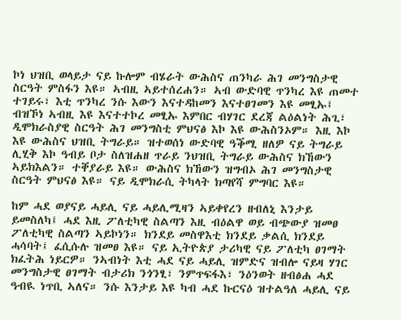ኮነ ህዝቢ ወላይታ ናይ ኩሎም ብሄራት ውሕስና ጠንካራ ሕገ መንግስታዊ ስርዓት ምስፋን እዩ። ኣብዚ ኣይተሰረሐን። ኣብ ውድባዊ ጥንካረ እዩ ጠመተ ተገይሩ፣ እቲ ጥንካረ ንሱ እውን እናተዳከመን እናተፀገመን እዩ መፂኡ፤ ብዝኾነ ኣብዚ እዩ እናተተኮረ መፂኡ እምበር ብሃገር ደረጃ ልዕልነት ሕጊ፣ ዲሞክራስያዊ ስርዓት ሕገ መንግስቲ ምህናፅ እኮ እዩ ውሕስንኦም። እዚ እኮ እዩ ውሕስና ህዝቢ ትግራይ። ዝተወሰነ ውድባዊ ዓቕሚ ዘለዎ ናይ ትግራይ ሊሂቅ እኮ ዓብይ ቦታ ስለዝሐዘ ጥራይ ንህዝቢ ትግራይ ውሕስና ክኸውን ኣይክእልን። ተቐያራይ እዩ። ውሕስና ክኸውን ዝግብኦ ሕገ መንግስታዊ ስርዓት ምህናፅ እዩ። ናይ ዲሞክራሲ ትካላት ክጣየሻ ምግባር እዩ።

ከም ሓደ ወያናይ ሓይሊ ናይ ሓይሊሚዛን ኣይቀየረን ዘብለኒ እንታይ ይመስለካ፤ ሓደ እዚ ፖለቲካዊ ስልጣን እዚ ብዕልዋ ወይ ብጭውያ ዝመፀ ፖለቲካዊ ስልጣን ኣይኮነን። ክንደይ መስዋእቲ ክንደይ ቃልሲ ክንደይ ሓሳባት፤ ፈሲሱሉ ዝመፀ እዩ። ናይ ኢትዮጵያ ታሪካዊ ናይ ፖለቲካ ፀገማት ክፈትሕ ነይርዎ። ንኣብነት እቲ ሓደ ናይ ሓይሊ ዝምድና ዝብሎ ናይዛ ሃገር መንግስታዊ ፀገማት ብታሪክ ንጎንፂ፣ ንምጥፍፋእ፣ ንዕንወት ዘብፅሐ ሓደ ዓብዪ ነጥቢ ኣለና። ንሱ እንታይ እዩ ካብ ሓደ ኩርናዕ ዝተልዓለ ሓይሊ ናይ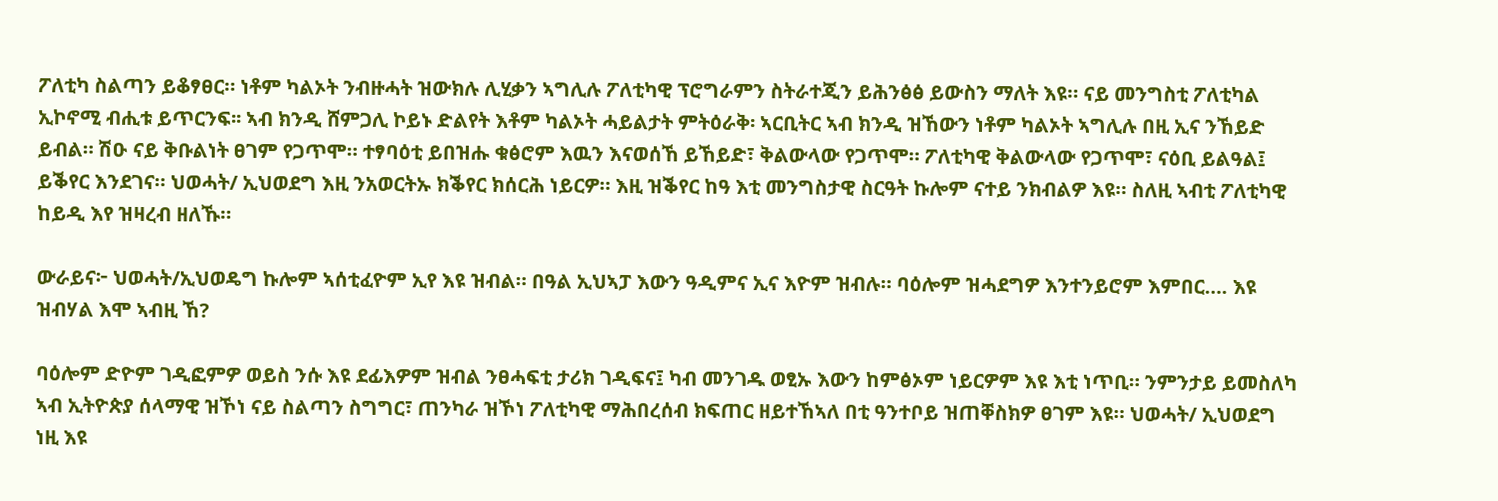ፖለቲካ ስልጣን ይቆፃፀር። ነቶም ካልኦት ንብዙሓት ዝውክሉ ሊሂቃን ኣግሊሉ ፖለቲካዊ ፕሮግራምን ስትራተጂን ይሕንፅፅ ይውስን ማለት እዩ። ናይ መንግስቲ ፖለቲካል ኢኮኖሚ ብሒቱ ይጥርንፍ፡፡ ኣብ ክንዲ ሸምጋሊ ኮይኑ ድልየት እቶም ካልኦት ሓይልታት ምትዕራቅ፡ ኣርቢትር ኣብ ክንዲ ዝኸውን ነቶም ካልኦት ኣግሊሉ በዚ ኢና ንኸይድ ይብል። ሽዑ ናይ ቅቡልነት ፀገም የጋጥሞ። ተፃባዕቲ ይበዝሑ ቁፅሮም እዉን እናወሰኸ ይኸይድ፣ ቅልውላው የጋጥሞ። ፖለቲካዊ ቅልውላው የጋጥሞ፣ ናዕቢ ይልዓል፤ ይቕየር እንደገና። ህወሓት/ ኢህወደግ እዚ ንአወርትኡ ክቕየር ክሰርሕ ነይርዎ። እዚ ዝቕየር ከዓ እቲ መንግስታዊ ስርዓት ኩሎም ናተይ ንክብልዎ እዩ። ስለዚ ኣብቲ ፖለቲካዊ ከይዲ እየ ዝዛረብ ዘለኹ።

ውራይና፦ ህወሓት/ኢህወዴግ ኩሎም ኣሰቲፈዮም ኢየ እዩ ዝብል። በዓል ኢህኣፓ እውን ዓዲምና ኢና እዮም ዝብሉ። ባዕሎም ዝሓደግዎ እንተንይሮም እምበር…. እዩ ዝብሃል እሞ ኣብዚ ኸ?

ባዕሎም ድዮም ገዲፎምዎ ወይስ ንሱ እዩ ደፊእዎም ዝብል ንፀሓፍቲ ታሪክ ገዲፍና፤ ካብ መንገዱ ወፂኡ እውን ከምፅኦም ነይርዎም እዩ እቲ ነጥቢ። ንምንታይ ይመስለካ ኣብ ኢትዮጵያ ሰላማዊ ዝኾነ ናይ ስልጣን ስግግር፣ ጠንካራ ዝኾነ ፖለቲካዊ ማሕበረሰብ ክፍጠር ዘይተኸኣለ በቲ ዓንተቦይ ዝጠቐስክዎ ፀገም እዩ። ህወሓት/ ኢህወደግ ነዚ እዩ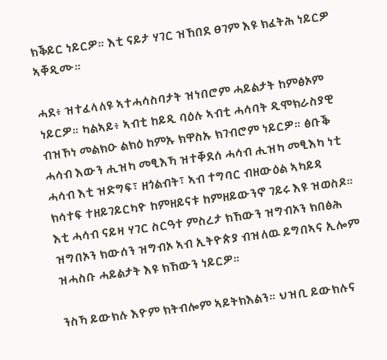ክቕይር ነይርዎ። እቲ ናይታ ሃገር ዝኸበደ ፀገም እዩ ክፈትሕ ነይርዎ ኣቐዲሙ።

ሓደ፥ ዝተፈላለዩ ኣተሓሳስባታት ዝነበሮም ሓይልታት ከምፅኦም ነይርዎ። ካልኣይ፥ ኣብቲ ከይዲ ባዕሉ ኣብቲ ሓሳባት ዲሞክራስያዊ ብዝኾነ መልክዑ ልክዕ ከምኡ ክዋስኡ ክገብሮም ነይርዎ። ፅቡቕ ሓሳብ እውን ሒዝካ መፂእኻ ዝተቐደሰ ሓሳብ ሒዝካ መፂእካ ነቲ ሓሳብ እቲ ዝድግፍ፣ ዘጎልብት፣ ኣብ ተግባር ብዘውዕል ኣካይዳ ክሳተፍ ተዘይገይርካዮ ከምዘይናቱ ከምዘይውንኖ ገይሩ እዩ ዝወስዶ። እቲ ሓሳብ ናይዛ ሃገር ስርዓተ ምስረታ ክኸውን ዝግብኦን ክበፅሕ ዝግበኦን ክውሰን ዝግብኦ ኣብ ኢትዮጵያ ብዝለዉ ይግበኣና ኢሎም ዝሓስቡ ሓይልታት እዩ ክኸውን ነይርዎ።

ንስኻ ይውክሉ እዮም ክትብሎም ኣይትክእልን። ህዝቢ ይውክሉና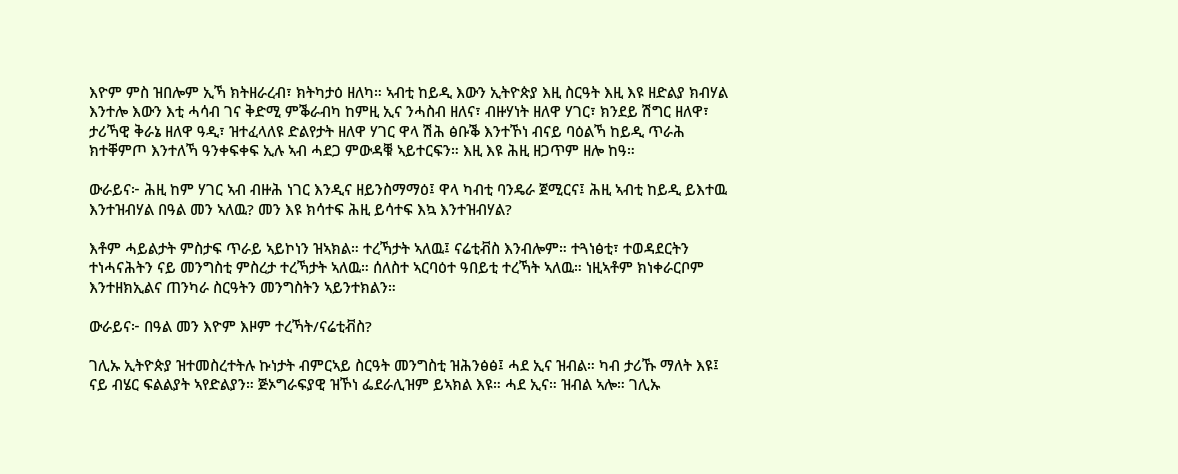እዮም ምስ ዝበሎም ኢኻ ክትዘራረብ፣ ክትካታዕ ዘለካ። ኣብቲ ከይዲ እውን ኢትዮጵያ እዚ ስርዓት እዚ እዩ ዘድልያ ክብሃል እንተሎ እውን እቲ ሓሳብ ገና ቅድሚ ምቕራብካ ከምዚ ኢና ንሓስብ ዘለና፣ ብዙሃነት ዘለዋ ሃገር፣ ክንደይ ሽግር ዘለዋ፣ ታሪኻዊ ቅራኔ ዘለዋ ዓዲ፣ ዝተፈላለዩ ድልየታት ዘለዋ ሃገር ዋላ ሽሕ ፅቡቕ እንተኾነ ብናይ ባዕልኻ ከይዲ ጥራሕ ክተቐምጦ እንተለኻ ዓንቀፍቀፍ ኢሉ ኣብ ሓደጋ ምውዳቑ ኣይተርፍን። እዚ እዩ ሕዚ ዘጋጥም ዘሎ ከዓ።

ውራይና፦ ሕዚ ከም ሃገር ኣብ ብዙሕ ነገር እንዲና ዘይንስማማዕ፤ ዋላ ካብቲ ባንዴራ ጀሚርና፤ ሕዚ ኣብቲ ከይዲ ይእተዉ እንተዝብሃል በዓል መን ኣለዉ? መን እዩ ክሳተፍ ሕዚ ይሳተፍ እኳ እንተዝብሃል?

እቶም ሓይልታት ምስታፍ ጥራይ ኣይኮነን ዝኣክል። ተረኻታት ኣለዉ፤ ናሬቲቭስ እንብሎም። ተጓነፅቲ፣ ተወዳደርትን ተነሓናሕትን ናይ መንግስቲ ምስረታ ተረኻታት ኣለዉ። ሰለስተ ኣርባዕተ ዓበይቲ ተረኻት ኣለዉ። ነዚኣቶም ክነቀራርቦም እንተዘክኢልና ጠንካራ ስርዓትን መንግስትን ኣይንተክልን።

ውራይና፦ በዓል መን እዮም እዞም ተረኻት/ናሬቲቭስ?

ገሊኡ ኢትዮጵያ ዝተመስረተትሉ ኩነታት ብምርኣይ ስርዓት መንግስቲ ዝሕንፅፅ፤ ሓደ ኢና ዝብል። ካብ ታሪኹ ማለት እዩ፤ ናይ ብሄር ፍልልያት ኣየድልያን። ጅኦግራፍያዊ ዝኾነ ፌደራሊዝም ይኣክል እዩ። ሓደ ኢና። ዝብል ኣሎ። ገሊኡ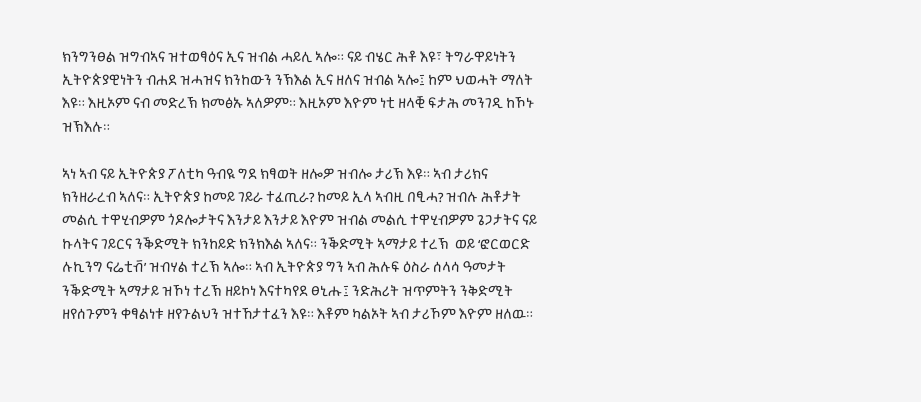ክንግንፀል ዝግብኣና ዝተወፃዕና ኢና ዝብል ሓይሊ ኣሎ። ናይ ብሄር ሕቶ እዩ፣ ትግራዋይነትን ኢትዮጵያዊነትን ብሐደ ዝሓዝና ክንከውን ንኽእል ኢና ዘለና ዝብል ኣሎ፤ ከም ህወሓት ማለት እዩ። እዚኦም ናብ መድረኽ ክመፅኡ ኣለዎም። እዚኦም እዮም ነቲ ዘላቒ ፍታሕ መንገዲ ከኾኑ ዝኽእሉ።

ኣነ ኣብ ናይ ኢትዮጵያ ፖለቲካ ዓብዪ ግደ ክፃወት ዘሎዎ ዝብሎ ታሪኽ እዩ። ኣብ ታሪክና ክንዘራረብ ኣለና። ኢትዮጵያ ከመይ ገይራ ተፈጢራ? ከመይ ኢላ ኣብዚ በፂሓ? ዝብሉ ሕቶታት መልሲ ተዋሂብዎም ጎዶሎታትና እንታይ እንታይ እዮም ዝብል መልሲ ተዋሂብዎም ጌጋታትና ናይ ኩላትና ገይርና ንቕድሚት ክንከይድ ክንክእል ኣለና። ንቕድሚት ኣማታይ ተረኽ  ወይ ‘ፎርወርድ ሉኪንግ ናሬቲቭ’ ዝብሃል ተረኽ ኣሎ። ኣብ ኢትዮጵያ ግን ኣብ ሕሉፍ ዕስራ ሰላሳ ዓመታት ንቕድሚት ኣማታይ ዝኾነ ተረኽ ዘይኮነ እናተካየደ ፀኒሑ፤ ንድሕሪት ዝጥምትን ንቅድሚት ዘየሰጉምን ቀፃልነቱ ዘየጉልህን ዝተኸታተፈን እዩ። እቶም ካልኦት ኣብ ታሪኾም እዮም ዘለዉ።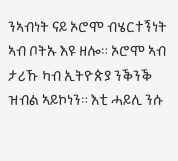ንኣብነት ናይ ኦሮሞ ብሄርተኝነት ኣብ ቦትኡ እዩ ዘሎ። ኦሮሞ ኣብ ታሪኹ ካብ ኢትዮጵያ ንቕንቕ ዝብል ኣይኮነን። እቲ ሓይሊ ንሱ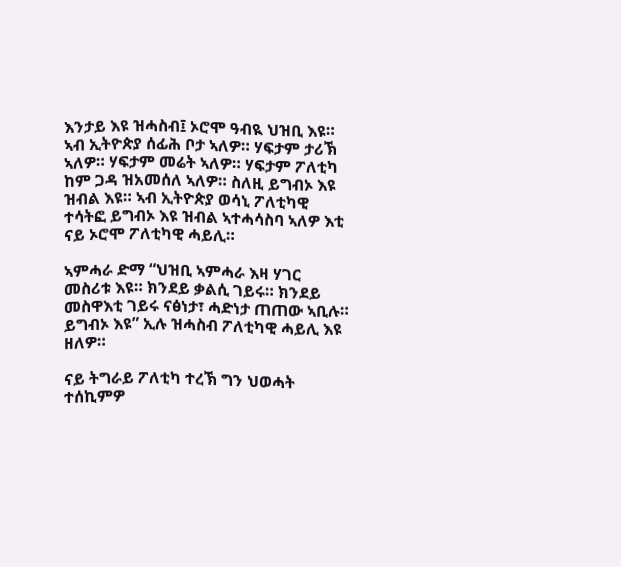እንታይ እዩ ዝሓስብ፤ ኦሮሞ ዓብዪ ህዝቢ እዩ። ኣብ ኢትዮጵያ ሰፊሕ ቦታ ኣለዎ። ሃፍታም ታሪኽ ኣለዎ። ሃፍታም መሬት ኣለዎ። ሃፍታም ፖለቲካ ከም ጋዳ ዝአመሰለ ኣለዎ። ስለዚ ይግብኦ እዩ ዝብል እዩ። ኣብ ኢትዮጵያ ወሳኒ ፖለቲካዊ ተሳትፎ ይግብኦ እዩ ዝብል ኣተሓሳስባ ኣለዎ እቲ ናይ ኦሮሞ ፖለቲካዊ ሓይሊ።

ኣምሓራ ድማ “ህዝቢ ኣምሓራ እዛ ሃገር መስሪቱ እዩ። ክንደይ ቃልሲ ገይሩ። ክንደይ መስዋእቲ ገይሩ ናፅነታ፣ ሓድነታ ጠጠው ኣቢሉ። ይግብኦ እዩ” ኢሉ ዝሓስብ ፖለቲካዊ ሓይሊ እዩ ዘለዎ።

ናይ ትግራይ ፖለቲካ ተረኽ ግን ህወሓት ተሰኪምዎ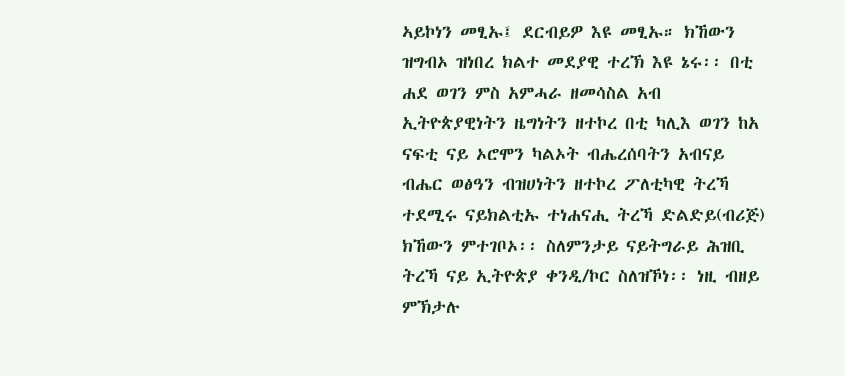ኣይኮነን መፂኡ፤ ደርብይዎ እዩ መፂኡ። ክኸውን ዝግብኦ ዝነበረ ክልተ መደያዊ ተረኽ እዩ ኔሩ፡፡ በቲ ሐደ ወገን ምስ አምሓራ ዘመሳስል አብ ኢትዮጵያዊነትን ዜግነትን ዘተኮረ በቲ ካሊእ ወገን ከአ ናፍቲ ናይ ኦሮሞን ካልኦት ብሔረሰባትን አብናይ ብሔር ወፅዓን ብዝሀነትን ዘተኮረ ፖለቲካዊ ትረኻ ተደሚሩ ናይክልቲኡ ተነሐናሒ ትረኻ ድልድይ(ብሪጅ) ክኸውን ምተገቦኦ፡፡ ስለምንታይ ናይትግራይ ሕዝቢ ትረኻ ናይ ኢትዮጵያ ቀንዲ/ኮር ስለዝኾነ፡፡ ነዚ ብዘይ ምኽታሉ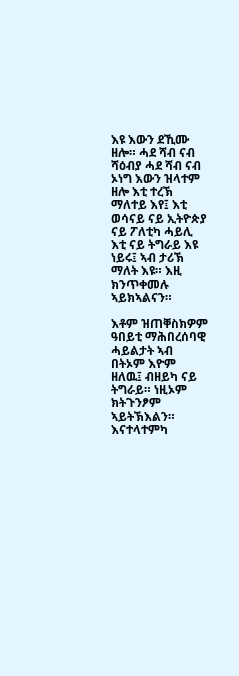እዩ እውን ደኺሙ ዘሎ። ሓደ ሻብ ናብ ሻዕብያ ሓደ ሻብ ናብ ኦነግ እውን ዝላተም ዘሎ እቲ ተረኽ ማለተይ እየ፤ እቲ ወሳናይ ናይ ኢትዮጵያ ናይ ፖለቲካ ሓይሊ እቲ ናይ ትግራይ እዩ ነይሩ፤ ኣብ ታሪኽ ማለት እዩ። እዚ ክንጥቀመሉ ኣይክኣልናን።

እቶም ዝጠቐስክዎም ዓበይቲ ማሕበረሰባዊ ሓይልታት ኣብ በትኦም እዮም ዘለዉ፤ ብዘይካ ናይ ትግራይ። ነዚኦም ክትጉንፆም ኣይትኽእልን። እናተላተምካ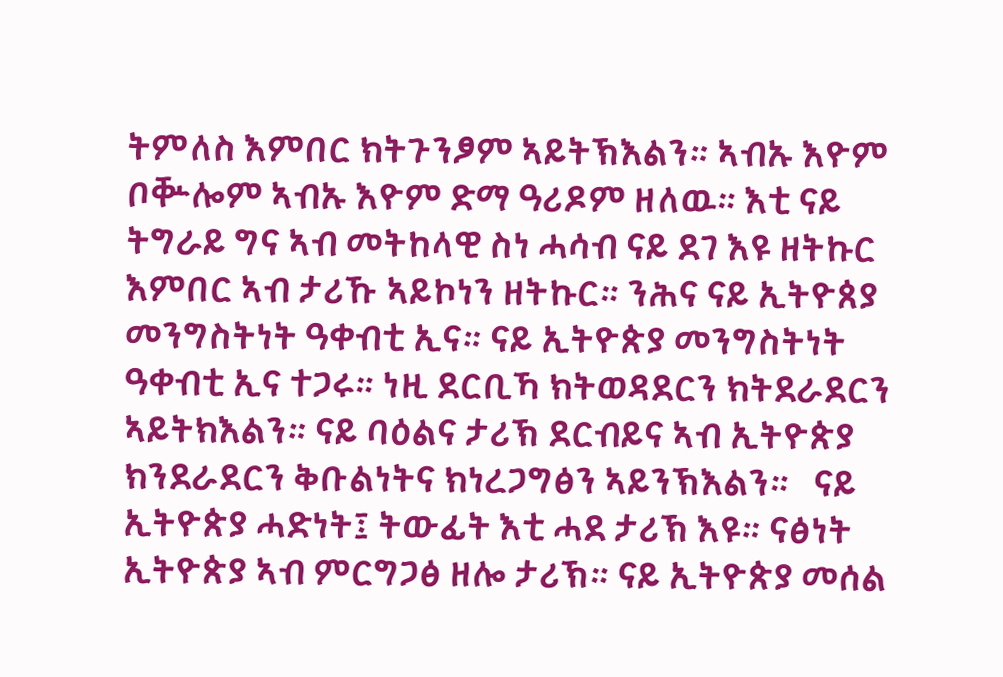ትምለስ እምበር ክትጉንፆም ኣይትኽእልን። ኣብኡ እዮም ቦቝሎም ኣብኡ እዮም ድማ ዓሪዶም ዘለዉ። እቲ ናይ ትግራይ ግና ኣብ መትከላዊ ስነ ሓሳብ ናይ ደገ እዩ ዘትኩር እምበር ኣብ ታሪኹ ኣይኮነን ዘትኩር። ንሕና ናይ ኢትዮጰያ መንግስትነት ዓቀብቲ ኢና። ናይ ኢትዮጵያ መንግስትነት ዓቀብቲ ኢና ተጋሩ። ነዚ ደርቢኻ ክትወዳደርን ክትደራደርን ኣይትክእልን። ናይ ባዕልና ታሪኽ ደርብይና ኣብ ኢትዮጵያ ክንደራደርን ቅቡልነትና ክነረጋግፅን ኣይንኽእልን።   ናይ ኢትዮጵያ ሓድነት፤ ትውፊት እቲ ሓደ ታሪኽ እዩ። ናፅነት ኢትዮጵያ ኣብ ምርግጋፅ ዘሎ ታሪኽ። ናይ ኢትዮጵያ መሰል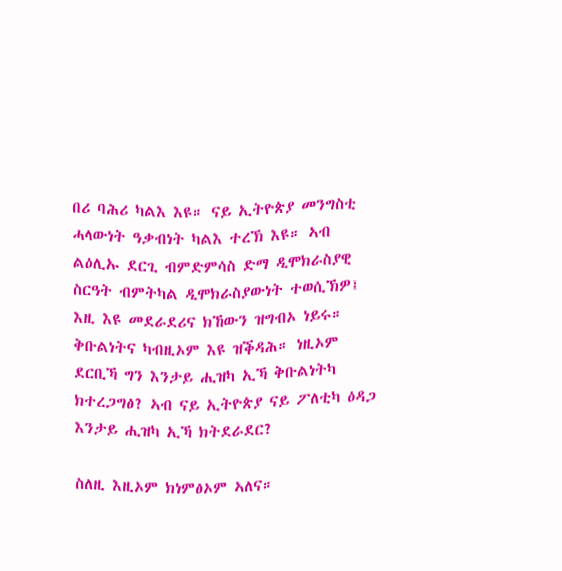በሪ ባሕሪ ካልእ እዩ። ናይ ኢትዮጵያ መንግስቲ ሓላውነት ዓቃብነት ካልእ ተረኽ እዩ። ኣብ ልዕሊኡ ደርጊ ብምድምሳስ ድማ ዲሞክራስያዊ ስርዓት ብምትካል ዲሞክራስያውነት ተወሲኽዎ፤ እዚ እዩ መደራደሪና ክኸውን ዝግብኦ ነይሩ። ቅቡልነትና ካብዚኦም እዩ ዝቕዳሕ። ነዚኦም ደርቢኻ ግን እንታይ ሒዝካ ኢኻ ቅቡልነትካ ክተረጋግፅ? ኣብ ናይ ኢትዮጵያ ናይ ፖለቲካ ዕዳጋ እንታይ ሒዝካ ኢኻ ክትደራደር?

ስለዚ እዚኦም ክነምፅኦም ኣለና።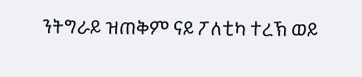ንትግራይ ዝጠቅም ናይ ፖለቲካ ተረኽ ወይ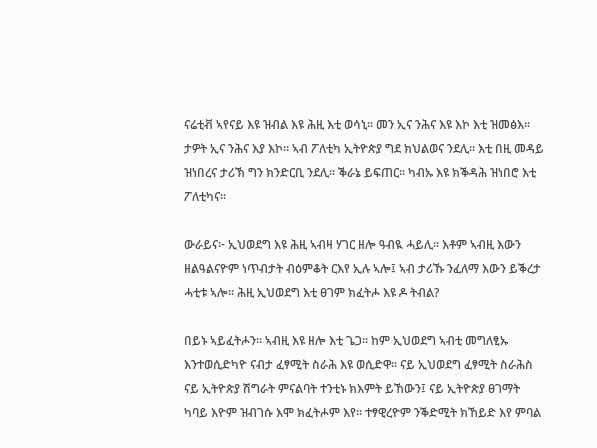ናሬቲቭ ኣየናይ እዩ ዝብል እዩ ሕዚ እቲ ወሳኒ። መን ኢና ንሕና እዩ እኮ እቲ ዝመፅእ። ታዎት ኢና ንሕና እያ እኮ። ኣብ ፖለቲካ ኢትዮጵያ ግደ ክህልወና ንደሊ። እቲ በዚ መዳይ ዝነበረና ታሪኽ ግን ክንድርቢ ንደሊ። ቕራኔ ይፍጠር። ካብኡ እዩ ክቕዳሕ ዝነበሮ እቲ ፖለቲካና።

ውራይና፦ ኢህወደግ እዩ ሕዚ ኣብዛ ሃገር ዘሎ ዓብዪ ሓይሊ። እቶም ኣብዚ እውን ዘልዓልናዮም ነጥብታት ብዕምቆት ርእየ ኢሉ ኣሎ፤ ኣብ ታሪኹ ንፈለማ እውን ይቕረታ ሓቲቱ ኣሎ። ሕዚ ኢህወደግ እቲ ፀገም ክፈትሖ እዩ ዶ ትብል?

በይኑ ኣይፈትሖን። ኣብዚ እዩ ዘሎ እቲ ጌጋ። ከም ኢህወደግ ኣብቲ መግለፂኡ እንተወሲድካዮ ናብታ ፈፃሚት ስራሕ እዩ ወሲድዋ። ናይ ኢህወደግ ፈፃሚት ስራሕስ ናይ ኢትዮጵያ ሽግራት ምናልባት ተንቲኑ ክእምት ይኸውን፤ ናይ ኢትዮጵያ ፀገማት ካባይ እዮም ዝብገሱ እሞ ክፈትሖም እየ። ተፃዊረዮም ንቕድሚት ክኸይድ እየ ምባል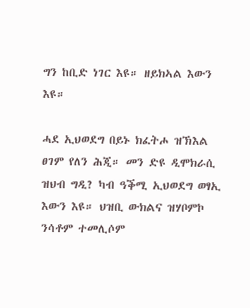ግን ከቢድ ነገር እዩ። ዘይክኣል እውን እዩ።

ሓደ ኢህወደግ በይኑ ክፈትሖ ዝኽእል ፀገም የለን ሕጂ። መን ድዩ ዲሞክራሲ ዝህብ ግዲ? ካብ ዓቕሚ ኢህወደግ ወፃኢ እውን እዩ። ህዝቢ ውክልና ዝሃቦምኮ ንሳቶም ተመሊሶም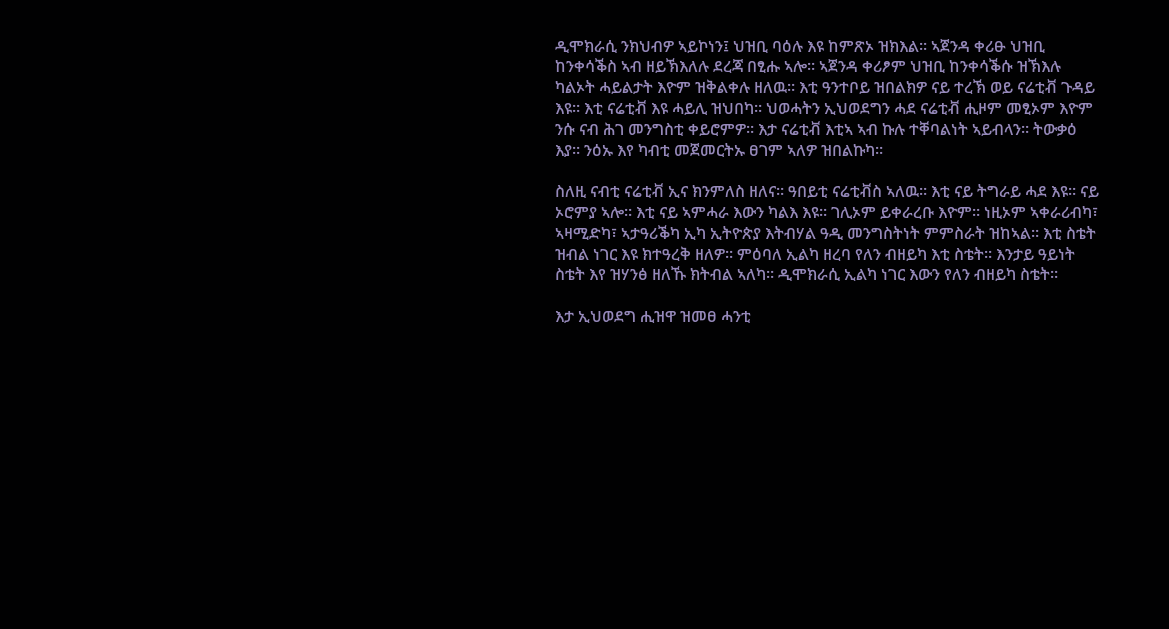ዲሞክራሲ ንክህብዎ ኣይኮነን፤ ህዝቢ ባዕሉ እዩ ከምጽኦ ዝክእል፡፡ ኣጀንዳ ቀሪፁ ህዝቢ ከንቀሳቕስ ኣብ ዘይኽእለሉ ደረጃ በፂሑ ኣሎ። ኣጀንዳ ቀሪፆም ህዝቢ ከንቀሳቕሱ ዝኽእሉ ካልኦት ሓይልታት እዮም ዝቅልቀሉ ዘለዉ። እቲ ዓንተቦይ ዝበልክዎ ናይ ተረኽ ወይ ናሬቲቭ ጉዳይ እዩ። እቲ ናሬቲቭ እዩ ሓይሊ ዝህበካ። ህወሓትን ኢህወደግን ሓደ ናሬቲቭ ሒዞም መፂኦም እዮም ንሱ ናብ ሕገ መንግስቲ ቀይሮምዎ። እታ ናሬቲቭ እቲኣ ኣብ ኩሉ ተቐባልነት ኣይብላን። ትውቃዕ እያ። ንዕኡ እየ ካብቲ መጀመርትኡ ፀገም ኣለዎ ዝበልኩካ።

ስለዚ ናብቲ ናሬቲቭ ኢና ክንምለስ ዘለና። ዓበይቲ ናሬቲቭስ ኣለዉ። እቲ ናይ ትግራይ ሓደ እዩ። ናይ ኦሮምያ ኣሎ። እቲ ናይ ኣምሓራ እውን ካልእ እዩ። ገሊኦም ይቀራረቡ እዮም። ነዚኦም ኣቀራሪብካ፣ ኣዛሚድካ፣ ኣታዓሪቕካ ኢካ ኢትዮጵያ እትብሃል ዓዲ መንግስትነት ምምስራት ዝከኣል። እቲ ስቴት ዝብል ነገር እዩ ክተዓረቅ ዘለዎ። ምዕባለ ኢልካ ዘረባ የለን ብዘይካ እቲ ስቴት። እንታይ ዓይነት ስቴት እየ ዝሃንፅ ዘለኹ ክትብል ኣለካ። ዲሞክራሲ ኢልካ ነገር እውን የለን ብዘይካ ስቴት።

እታ ኢህወደግ ሒዝዋ ዝመፀ ሓንቲ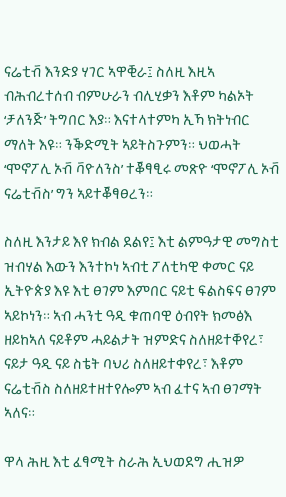ናሬቲቭ እንድያ ሃገር ኣዋቒራ፤ ስለዚ እዚኣ ብሕብረተሰብ ብምሁራን ብሊሂቃን እቶም ካልኦት ‘ቻለንጅ’ ትግበር እያ። እናተላተምካ ኢኻ ክትነብር ማለት እዩ። ንቕድሚት ኣይትስጉምን። ህወሓት ‘ሞኖፖሊ ኦቭ ቫዮለንስ’ ተቖፃፂሩ መጽዮ ‘ሞኖፖሊ ኦቭ ናሬቲቭስ’ ግን ኣይተቖፃፀረን።

ስለዚ እንታይ እየ ክብል ደልየ፤ እቲ ልምዓታዊ መግስቲ ዝብሃል እውን እንተኮነ ኣብቲ ፖለቲካዊ ቀመር ናይ ኢትዮጵያ እዩ እቲ ፀገም እምበር ናይቲ ፍልስፍና ፀገም ኣይኮነን። ኣብ ሓንቲ ዓዲ ቁጠባዊ ዕብየት ክመፅእ ዘይከኣለ ናይቶም ሓይልታት ዝምድና ስለዘይተቐየረ፣ ናይታ ዓዲ ናይ ስቴት ባህሪ ስለዘይተቀየረ፣ እቶም ናሬቲቭስ ስለዘይተዘተየሎም ኣብ ፈተና ኣብ ፀገማት ኣለና።

ዋላ ሕዚ እቲ ፈፃሚት ስራሕ ኢህወደግ ሒዝዎ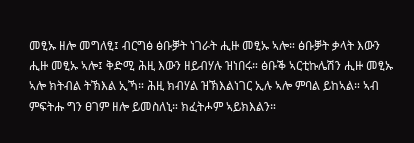መፂኡ ዘሎ መግለፂ፤ ብርግፅ ፅቡቓት ነገራት ሒዙ መፂኡ ኣሎ። ፅቡቓት ቃላት እውን ሒዙ መፂኡ ኣሎ፤ ቅድሚ ሕዚ እውን ዘይብሃሉ ዝነበሩ። ፅቡቕ ኣርቲኩሌሽን ሒዙ መፂኡ ኣሎ ክትብል ትኽእል ኢኻ። ሕዚ ክብሃል ዝኽእልነገር ኢሉ ኣሎ ምባል ይከኣል። ኣብ ምፍትሑ ግን ፀገም ዘሎ ይመስለኒ። ክፈትሖም ኣይክእልን።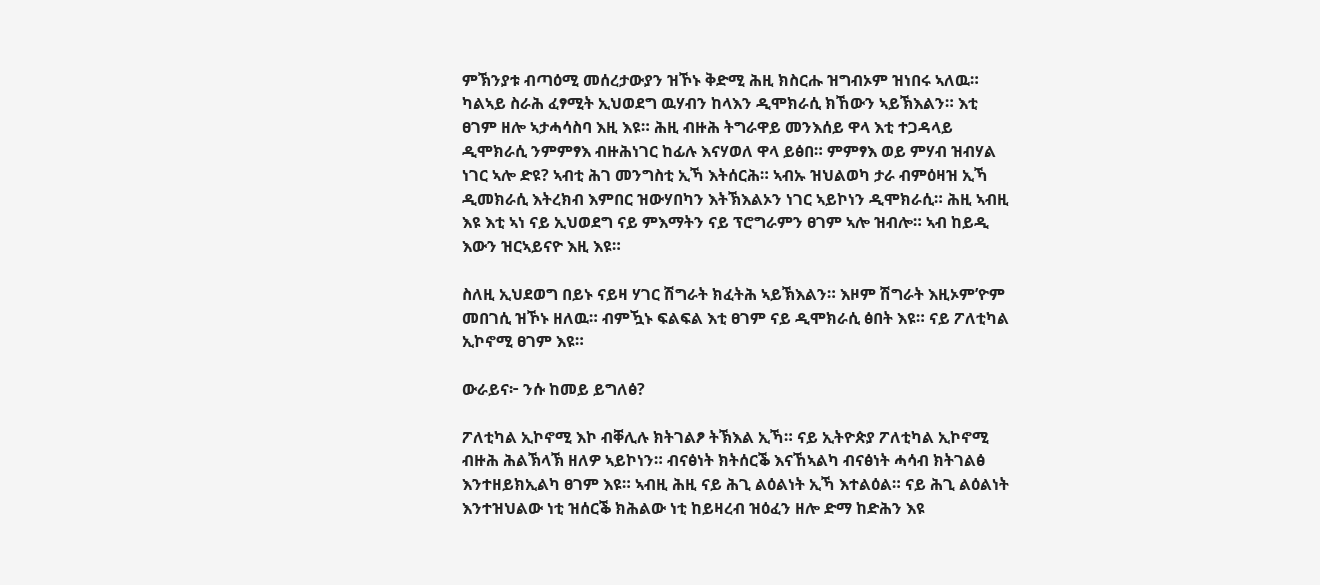ምኽንያቱ ብጣዕሚ መሰረታውያን ዝኾኑ ቅድሚ ሕዚ ክስርሑ ዝግብኦም ዝነበሩ ኣለዉ። ካልኣይ ስራሕ ፈፃሚት ኢህወደግ ዉሃብን ከላእን ዲሞክራሲ ክኸውን ኣይኽእልን። እቲ ፀገም ዘሎ ኣታሓሳስባ እዚ እዩ። ሕዚ ብዙሕ ትግራዋይ መንእሰይ ዋላ እቲ ተጋዳላይ ዲሞክራሲ ንምምፃእ ብዙሕነገር ከፊሉ እናሃወለ ዋላ ይፅበ። ምምፃእ ወይ ምሃብ ዝብሃል ነገር ኣሎ ድዩ? ኣብቲ ሕገ መንግስቲ ኢኻ እትሰርሕ። ኣብኡ ዝህልወካ ታራ ብምዕዛዝ ኢኻ ዲመክራሲ እትረክብ እምበር ዝውሃበካን እትኽእልኦን ነገር ኣይኮነን ዲሞክራሲ። ሕዚ ኣብዚ እዩ እቲ ኣነ ናይ ኢህወደግ ናይ ምእማትን ናይ ፕሮግራምን ፀገም ኣሎ ዝብሎ። ኣብ ከይዲ እውን ዝርኣይናዮ እዚ እዩ።

ስለዚ ኢህደወግ በይኑ ናይዛ ሃገር ሽግራት ክፈትሕ ኣይኽእልን። እዞም ሽግራት እዚኦም’ዮም መበገሲ ዝኾኑ ዘለዉ። ብምዃኑ ፍልፍል እቲ ፀገም ናይ ዲሞክራሲ ፅበት እዩ። ናይ ፖለቲካል ኢኮኖሚ ፀገም እዩ።

ውራይና፦ ንሱ ከመይ ይግለፅ?

ፖለቲካል ኢኮኖሚ እኮ ብቐሊሉ ክትገልፆ ትኽእል ኢኻ። ናይ ኢትዮጵያ ፖለቲካል ኢኮኖሚ ብዙሕ ሕልኽላኽ ዘለዎ ኣይኮነን። ብናፅነት ክትሰርቕ እናኸኣልካ ብናፅነት ሓሳብ ክትገልፅ እንተዘይክኢልካ ፀገም እዩ። ኣብዚ ሕዚ ናይ ሕጊ ልዕልነት ኢኻ እተልዕል። ናይ ሕጊ ልዕልነት እንተዝህልው ነቲ ዝሰርቕ ክሕልው ነቲ ከይዛረብ ዝዕፈን ዘሎ ድማ ከድሕን እዩ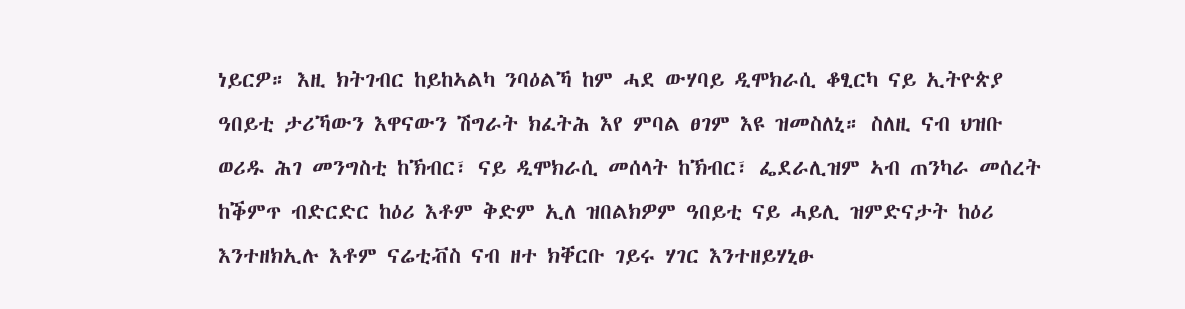ነይርዎ። እዚ ክትገብር ከይከኣልካ ንባዕልኻ ከም ሓደ ውሃባይ ዲሞክራሲ ቆፂርካ ናይ ኢትዮጵያ ዓበይቲ ታሪኻውን እዋናውን ሽግራት ክፈትሕ እየ ምባል ፀገም እዩ ዝመስለኒ። ስለዚ ናብ ህዝቡ ወሪዱ ሕገ መንግስቲ ከኽብር፣ ናይ ዲሞክራሲ መሰላት ከኽብር፣ ፌደራሊዝም ኣብ ጠንካራ መሰረት ከቕምጥ ብድርድር ከዕሪ እቶም ቅድም ኢለ ዝበልክዎም ዓበይቲ ናይ ሓይሊ ዝምድናታት ከዕሪ እንተዘክኢሉ እቶም ናሬቲቭስ ናብ ዘተ ክቐርቡ ገይሩ ሃገር እንተዘይሃኒፁ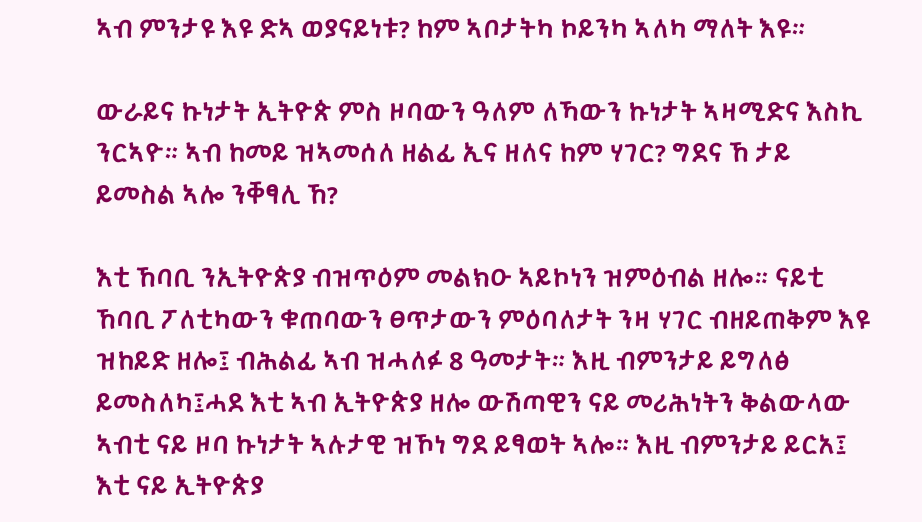ኣብ ምንታዩ እዩ ድኣ ወያናይነቱ? ከም ኣቦታትካ ኮይንካ ኣለካ ማለት እዩ።

ውራይና ኩነታት ኢትዮጵ ምስ ዞባውን ዓለም ለኻውን ኩነታት ኣዛሚድና እስኪ ንርኣዮ። ኣብ ከመይ ዝኣመሰለ ዘልፊ ኢና ዘለና ከም ሃገር? ግደና ኸ ታይ ይመስል ኣሎ ንቐፃሊ ኸ?

እቲ ኸባቢ ንኢትዮጵያ ብዝጥዕም መልክዑ ኣይኮነን ዝምዕብል ዘሎ። ናይቲ ኸባቢ ፖለቲካውን ቁጠባውን ፀጥታውን ምዕባለታት ንዛ ሃገር ብዘይጠቅም እዩ ዝከይድ ዘሎ፤ ብሕልፊ ኣብ ዝሓለፉ 8 ዓመታት። እዚ ብምንታይ ይግለፅ ይመስለካ፤ሓደ እቲ ኣብ ኢትዮጵያ ዘሎ ውሽጣዊን ናይ መሪሕነትን ቅልውላው ኣብቲ ናይ ዞባ ኩነታት ኣሉታዊ ዝኾነ ግደ ይፃወት ኣሎ። እዚ ብምንታይ ይርአ፤ እቲ ናይ ኢትዮጵያ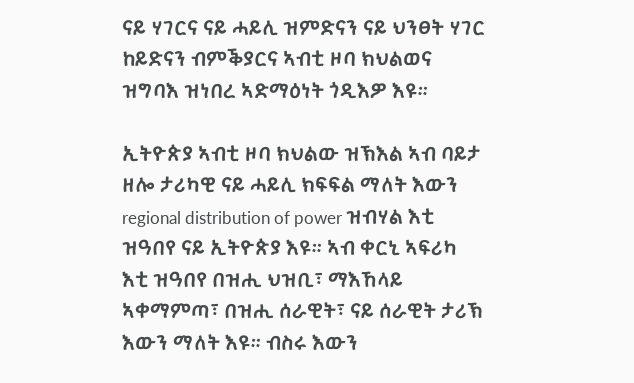ናይ ሃገርና ናይ ሓይሊ ዝምድናን ናይ ህንፀት ሃገር ከይድናን ብምቕያርና ኣብቲ ዞባ ክህልወና ዝግባእ ዝነበረ ኣድማዕነት ጎዲእዎ እዩ።

ኢትዮጵያ ኣብቲ ዞባ ክህልው ዝኽእል ኣብ ባይታ ዘሎ ታሪካዊ ናይ ሓይሊ ክፍፍል ማለት እውን regional distribution of power ዝብሃል እቲ ዝዓበየ ናይ ኢትዮጵያ እዩ። ኣብ ቀርኒ ኣፍሪካ እቲ ዝዓበየ በዝሒ ህዝቢ፣ ማእኸላይ ኣቀማምጣ፣ በዝሒ ሰራዊት፣ ናይ ሰራዊት ታሪኽ እውን ማለት እዩ። ብስሩ እውን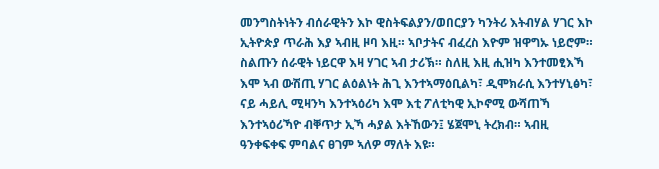መንግስትነትን ብሰራዊትን እኮ ዊስትፍልያን/ወበርያን ካንትሪ እትብሃል ሃገር እኮ ኢትዮጵያ ጥራሕ እያ ኣብዚ ዞባ እዚ። ኣቦታትና ብፈረስ እዮም ዝዋግኡ ነይሮም። ስልጡን ሰራዊት ነይርዋ እዛ ሃገር ኣብ ታሪኽ። ስለዚ እዚ ሒዝካ እንተመፂእኻ እሞ ኣብ ውሽጢ ሃገር ልዕልነት ሕጊ እንተኣማዕቢልካ፣ ዲሞክራሲ እንተሃኒፅካ፣ ናይ ሓይሊ ሚዛንካ እንተኣዕሪካ እሞ እቲ ፖለቲካዊ ኢኮኖሚ ውሻጠኻ እንተኣዕሪኻዮ ብቐጥታ ኢኻ ሓያል እትኸውን፤ ሄጀሞኒ ትረክብ። ኣብዚ ዓንቀፍቀፍ ምባልና ፀገም ኣለዎ ማለት እዩ።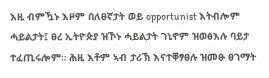እዚ ብምዃኑ እዞም በለፀኛታት ወይ opportunist እትብሎም ሓይልታት፤ ፀረ ኢትዮጵያ ዝኾኑ ሓይልታት ገኒኖም ዝወፅእሉ ባይታ ተፈጢሩሎም። ሕዚ እቶም ኣብ ታሪኽ እናተቐፃፀሉ ዝመፁ ፀገማት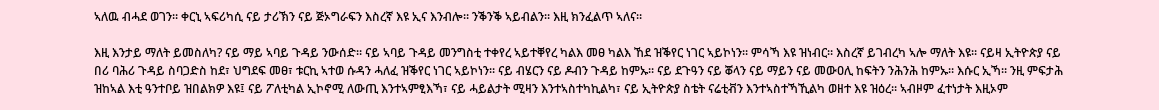ኣለዉ ብሓደ ወገን። ቀርኒ ኣፍሪካሲ ናይ ታሪኽን ናይ ጅኦግራፍን እስረኛ እዩ ኢና እንብሎ። ንቕንቕ ኣይብልን። እዚ ክንፈልጥ ኣለና።

እዚ እንታይ ማለት ይመስለካ? ናይ ማይ ኣባይ ጉዳይ ንውሰድ። ናይ ኣባይ ጉዳይ መንግስቲ ተቀየረ ኣይተቐየረ ካልእ መፀ ካልእ ኸደ ዝቕየር ነገር ኣይኮነን። ምሳኻ እዩ ዝነብር። እስረኛ ይገብረካ ኣሎ ማለት እዩ። ናይዛ ኢትዮጵያ ናይ በሪ ባሕሪ ጉዳይ ስባጋድስ ከደ፣ ህግደፍ መፀ፣ ቱርኪ ኣተወ ሱዳን ሓለፈ ዝቕየር ነገር ኣይኮነን። ናይ ብሄርን ናይ ዶብን ጉዳይ ከምኡ። ናይ ደጉዓን ናይ ቖላን ናይ ማይን ናይ መውዐሊ ከፍትን ንሕንሕ ከምኡ። እሱር ኢኻ። ንዚ ምፍታሕ ዝከኣል እቲ ዓንተቦይ ዝበልክዎ እዩ፤ ናይ ፖለቲካል ኢኮኖሚ ለውጢ እንተኣምፂእኻ፣ ናይ ሓይልታት ሚዛን እንተኣስተካኪልካ፣ ናይ ኢትዮጵያ ስቴት ናሬቲቭን እንተኣስተኻኺልካ ወዘተ እዩ ዝዕረ። ኣብዞም ፈተነታት እዚኦም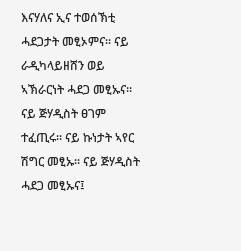እናሃለና ኢና ተወሰኽቲ ሓደጋታት መፂኦምና። ናይ ራዲካላይዘሸን ወይ ኣኽራርነት ሓደጋ መፂኡና። ናይ ጅሃዲስት ፀገም ተፈጢሩ። ናይ ኩነታት ኣየር ሽግር መፂኡ። ናይ ጅሃዲስት ሓደጋ መፂኡና፤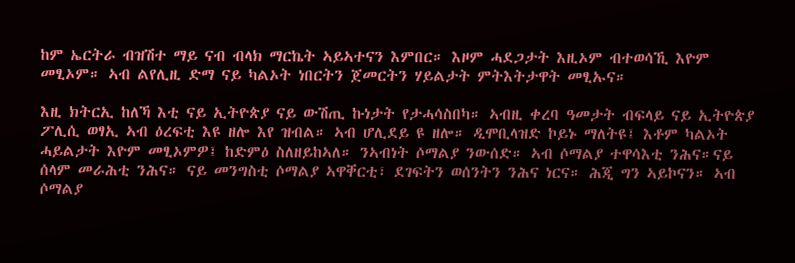ከም ኤርትራ ብዝሽተ ማይ ናብ ብላክ ማርኬት ኣይኣተናን እምበር። እዞም ሓደጋታት እዚኦም ብተወሳኺ እዮም መፂኦም። ኣብ ልየሊዚ ድማ ናይ ካልኦት ነበርትን ጀመርትን ሃይልታት ምትእትታዋት መፂኡና።

እዚ ክትርኢ ከለኻ እቲ ናይ ኢትዮጵያ ናይ ውሽጢ ኩነታት የታሓሳስበካ። ኣብዚ ቀረባ ዓመታት ብፍላይ ናይ ኢትዮጵያ ፖሊሲ ወፃኢ ኣብ ዕረፍቲ እዩ ዘሎ እየ ዝብል። ኣብ ሆሊደይ ዩ ዘሎ። ዲሞቢላዝድ ኮይኑ ማለትዩ፤ እቶም ካልኦት ሓይልታት እዮም መፂኦምዎ፤ ከድምዕ ስለዘይከኣለ። ንኣብነት ሶማልያ ንውሰድ። ኣብ ሶማልያ ተዋሳእቲ ንሕና።ናይ ሰላም መራሕቲ ንሕና። ናይ መንግስቲ ሶማልያ ኣዋቐርቲ፣ ደገፍትን ወሰንትን ንሕና ነርና። ሕጂ ግን ኣይኮናን። ኣብ ሶማልያ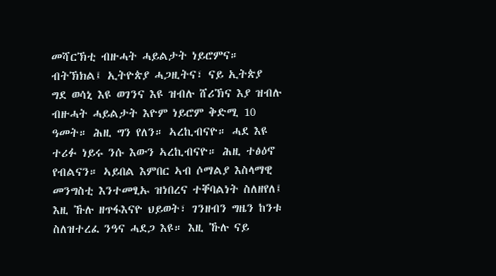መሻርኽቲ ብዙሓት ሓይልታት ነይሮምና። ብትኽክል፤ ኢትዮጵያ ሓጋዚትና፣ ናይ ኢትጵያ ግደ ወሳኒ እዩ ወገንና እዩ ዝብሉ ሸሪኽና እያ ዝብሉ ብዙሓት ሓይልታት እዮም ነይሮም ቅድሚ 10 ዓመት። ሕዚ ግን የለን። ኣረኪብናዮ። ሓደ እዩ ተሪፉ ነይሩ ንሱ እውን ኣረኪብናዮ። ሕዚ ተፅዕኖ የብልናን። ኣይበል እምበር ኣብ ሶማልያ እስላማዊ መንግስቲ እንተመፂኡ ዝነበረና ተቐባልነት ስለዘየለ፤ እዚ ኹሉ ዘጥፋእናዮ ህይወት፣ ገንዘብን ግዜን ከንቱ ስለዝተረፈ ንዓና ሓደጋ እዩ። እዚ ኹሉ ናይ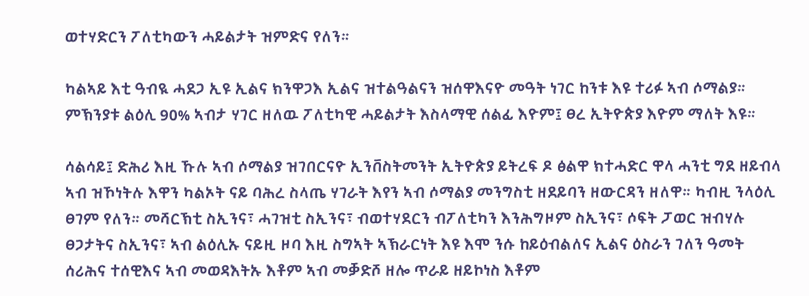ወተሃድርን ፖለቲካውን ሓይልታት ዝምድና የለን።

ካልኣይ እቲ ዓብዪ ሓደጋ ኢዩ ኢልና ክንዋጋእ ኢልና ዝተልዓልናን ዝሰዋእናዮ መዓት ነገር ከንቱ እዩ ተሪፉ ኣብ ሶማልያ። ምኽንያቱ ልዕሊ 90% ኣብታ ሃገር ዘለዉ ፖለቲካዊ ሓይልታት እስላማዊ ሰልፊ እዮም፤ ፀረ ኢትዮጵያ እዮም ማለት እዩ።

ሳልሳይ፤ ድሕሪ እዚ ኹሉ ኣብ ሶማልያ ዝገበርናዮ ኢንቨስትመንት ኢትዮጵያ ይትረፍ ዶ ፅልዋ ክተሓድር ዋላ ሓንቲ ግደ ዘይብላ ኣብ ዝኾነትሉ እዋን ካልኦት ናይ ባሕረ ስላጤ ሃገራት እየን ኣብ ሶማልያ መንግስቲ ዘደይባን ዘውርዳን ዘለዋ። ካብዚ ንላዕሊ ፀገም የለን። መሻርኽቲ ስኢንና፣ ሓገዝቲ ስኢንና፣ ብወተሃደርን ብፖለቲካን እንሕግዞም ስኢንና፣ ሶፍት ፓወር ዝብሃሉ ፀጋታትና ስኢንና፣ ኣብ ልዕሊኡ ናይዚ ዞባ እዚ ስግኣት ኣኽራርነት እዩ እሞ ንሱ ከይዕብልለና ኢልና ዕስራን ገለን ዓመት ሰሪሕና ተሰዊእና ኣብ መወዳእትኡ እቶም ኣብ መቓድሾ ዘሎ ጥራይ ዘይኮነስ እቶም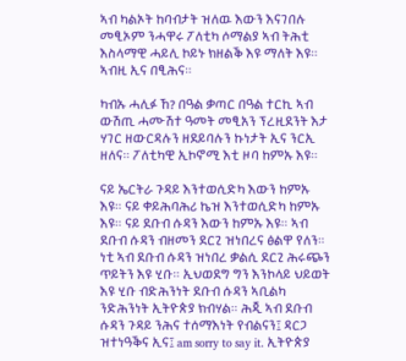ኣብ ካልኦት ከባብታት ዝለዉ እውን እናገበሉ መፂኦም ንሓዋሩ ፖለቲካ ሶማልያ ኣብ ትሕቲ እስላማዊ ሓይሊ ኮይኑ ክዘልቕ እዩ ማለት እዩ። ኣብዚ ኢና በፂሕና።

ካብኡ ሓሊፉ ኸ? በዓል ቃጣር በዓል ተርኪ ኣብ ውሽጢ ሓሙሽተ ዓመት መፂአን ፕረዚደንት እታ ሃገር ዘውርዳሉን ዘደይባሉን ኩነታት ኢና ንርኢ ዘለና። ፖለቲካዊ ኢኮኖሚ እቲ ዞባ ከምኡ እዩ።

ናይ ኤርትራ ጉዳይ እንተወሲድካ እውን ከምኡ እዩ። ናይ ቀይሕባሕሪ ኬዝ እንተወሲድካ ከምኡ እዩ። ናይ ደቡብ ሱዳን እውን ከምኡ እዩ። ኣብ ደቡብ ሱዳን ብዘመን ደርጊ ዝነበረና ፅልዋ የለን። ነቲ ኣብ ደቡብ ሱዳን ዝነበረ ቃልሲ ደርጊ ሕሩጭን ጥይትን እዩ ሂቡ። ኢህወደግ ግን እንኮላይ ህይወት እዩ ሂቡ ብድሕንነት ደቡብ ሱዳን ኣቢልካ ንድሕንነት ኢትዮጵያ ክብሃል። ሕጂ ኣብ ደቡብ ሱዳን ጉዳይ ንሕና ተሰማእነት የብልናን፤ ዳርጋ ዝተነዓቕና ኢና፤ am sorry to say it. ኢትዮጵያ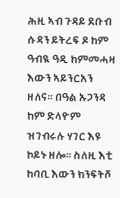ሕዚ ኣብ ጉዳይ ደቡብ ሱዳን ይትረፍ ዶ ከም ዓብዪ ዓዲ ከምመሓዛ እውን ኣይንርአን ዘለና። በዓል ኡጋንዳ ከም ድላዮም ዝገብሩሉ ሃገር እዩ ኮይኑ ዘሎ። ስለዚ እቲ ከባቢ እውን ክንፍትሾ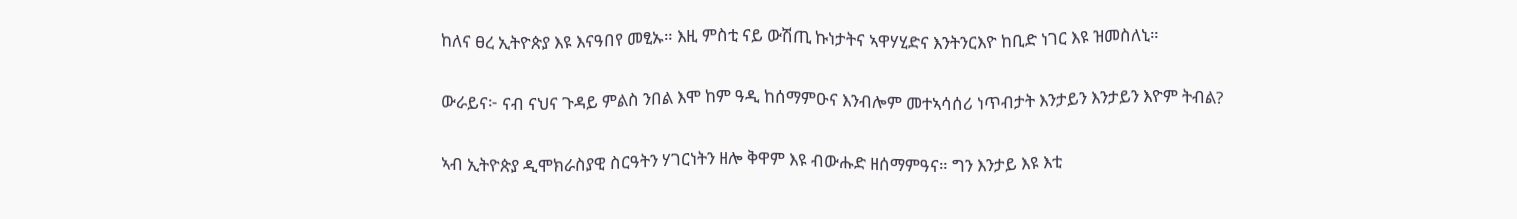ከለና ፀረ ኢትዮጵያ እዩ እናዓበየ መፂኡ። እዚ ምስቲ ናይ ውሽጢ ኩነታትና ኣዋሃሂድና እንትንርእዮ ከቢድ ነገር እዩ ዝመስለኒ።

ውራይና፦ ናብ ናህና ጉዳይ ምልስ ንበል እሞ ከም ዓዲ ከሰማምዑና እንብሎም መተኣሳሰሪ ነጥብታት እንታይን እንታይን እዮም ትብል?

ኣብ ኢትዮጵያ ዲሞክራስያዊ ስርዓትን ሃገርነትን ዘሎ ቅዋም እዩ ብውሑድ ዘሰማምዓና። ግን እንታይ እዩ እቲ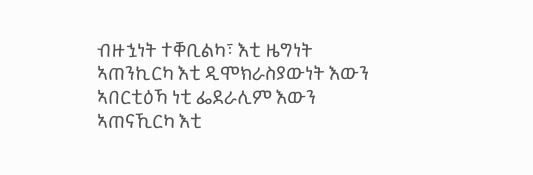ብዙኋነት ተቐቢልካ፣ እቲ ዜግነት ኣጠንኪርካ እቲ ዲሞክራስያውነት እውን ኣበርቲዕኻ ነቲ ፌደራሊም እውን ኣጠናኺርካ እቲ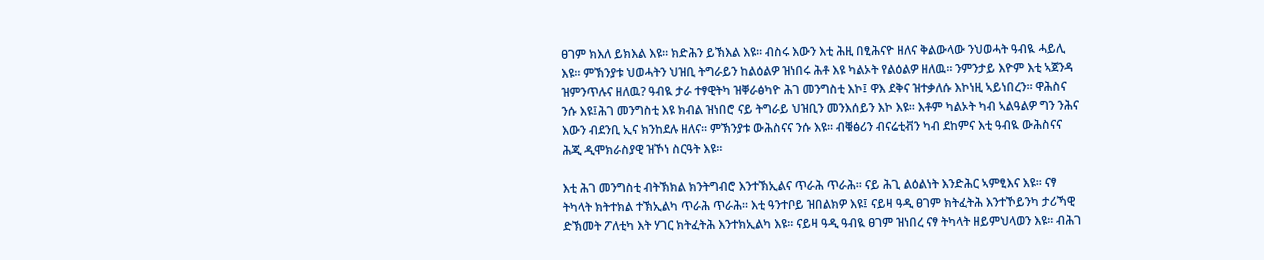ፀገም ክእለ ይክእል እዩ። ክድሕን ይኽእል እዩ። ብስሩ እውን እቲ ሕዚ በፂሕናዮ ዘለና ቅልውላው ንህወሓት ዓብዪ ሓይሊ እዩ። ምኽንያቱ ህወሓትን ህዝቢ ትግራይን ከልዕልዎ ዝነበሩ ሕቶ እዩ ካልኦት የልዕልዎ ዘለዉ። ንምንታይ እዮም እቲ ኣጀንዳ ዝምንጥሉና ዘለዉ? ዓብዪ ታራ ተፃዊትካ ዝቐራፅካዮ ሕገ መንግስቲ እኮ፤ ዋእ ደቅና ዝተቃለሱ እኮነዚ ኣይነበረን። ዋሕስና ንሱ እዩ፤ሕገ መንግስቲ እዩ ክብል ዝነበሮ ናይ ትግራይ ህዝቢን መንእሰይን እኮ እዩ። እቶም ካልኦት ካብ ኣልዓልዎ ግን ንሕና እውን ብደንቢ ኢና ክንከደሉ ዘለና። ምኽንያቱ ውሕስናና ንሱ እዩ። ብቑፅሪን ብናሬቲቭን ካብ ደከምና እቲ ዓብዪ ውሕስናና ሕጂ ዲሞክራስያዊ ዝኾነ ስርዓት እዩ።

እቲ ሕገ መንግስቲ ብትኽክል ክንትግብሮ እንተኽኢልና ጥራሕ ጥራሕ። ናይ ሕጊ ልዕልነት እንድሕር ኣምፂእና እዩ። ናፃ ትካላት ክትተክል ተኽኢልካ ጥራሕ ጥራሕ። እቲ ዓንተቦይ ዝበልክዎ እዩ፤ ናይዛ ዓዲ ፀገም ክትፈትሕ እንተኾይንካ ታሪኻዊ ድኽመት ፖለቲካ እት ሃገር ክትፈትሕ እንተክኢልካ እዩ። ናይዛ ዓዲ ዓብዪ ፀገም ዝነበረ ናፃ ትካላት ዘይምህላወን እዩ። ብሕገ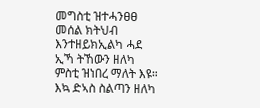መግስቲ ዝተሓንፀፀ መሰል ክትህብ እንተዘይክኢልካ ሓደ ኢኻ ትኸውን ዘለካ ምስቲ ዝነበረ ማለት እዩ። እኳ ድኣስ ስልጣን ዘለካ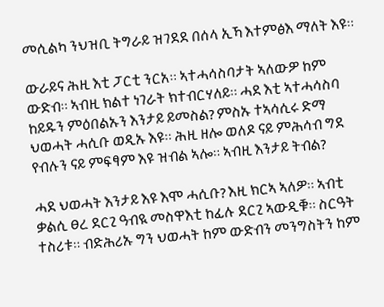መሲልካ ንህዝቢ ትግራይ ዝገደደ በሰላ ኢኻ እተምፅእ ማለት እዩ።

ውራይና ሕዚ እቲ ፓርቲ ንርአ። ኣተሓሳስባታት ኣለውዎ ከም ውድብ። ኣብዚ ክልተ ነገራት ክተብርሃለይ። ሓደ እቲ ኣተሓሳስባ ከይዱን ምዕበልኡን እንታይ ይመስል? ምስኡ ተኣሳሲሩ ድማ ህወሓት ሓሲቡ ወዲኡ እዩ። ሕዚ ዘሎ ወለዶ ናይ ምሕሳብ ግደ የብሉን ናይ ምፍፃም እዩ ዝብል ኣሎ። ኣብዚ እንታይ ትብል?

ሓደ ህወሓት እንታይ እዩ እሞ ሓሲቡ? እዚ ክርኣ ኣለዎ። ኣብቲ ቃልሲ ፀረ ደርጊ ዓብዪ መስዋእቲ ከፊሉ ደርጊ ኣውዲቑ። ስርዓት ተስሪቱ። ብድሕሪኡ ግን ህወሓት ከም ውድብን መንግስትን ከም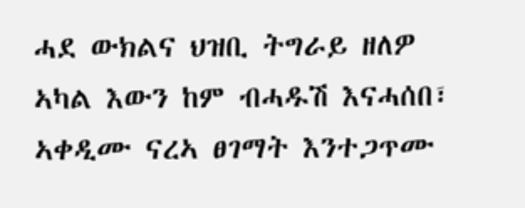ሓደ ውክልና ህዝቢ ትግራይ ዘለዎ ኣካል እውን ከም ብሓዱሽ እናሓሰበ፣ ኣቀዲሙ ናረኣ ፀገማት እንተጋጥሙ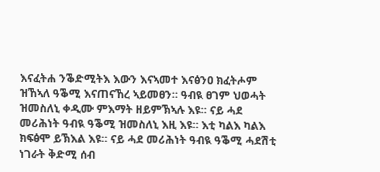እናፈትሐ ንቕድሚትእ እውን እናኣመተ እናፅንዐ ክፈትሖም ዝኸኣለ ዓቕሚ እናጠናኸረ ኣይመፀን። ዓብዪ ፀገም ህወሓት ዝመስለኒ ቀዲሙ ምእማት ዘይምኽኣሉ እዩ። ናይ ሓደ መሪሕነት ዓብዪ ዓቕሚ ዝመስለኒ እዚ እዩ። እቲ ካልእ ካልእ ክፍፅሞ ይኽእል እዩ። ናይ ሓደ መሪሕነት ዓብዪ ዓቕሚ ሓደሽቲ ነገራት ቅድሚ ሰብ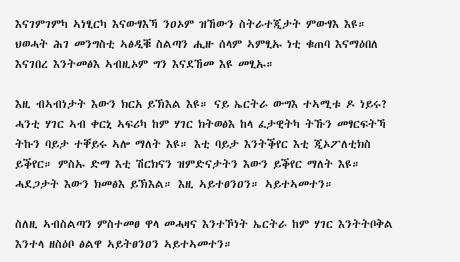እናገምገምካ ኣነፂርካ እናውፃእኻ ንዐኦም ዝኸውን ስትራተጂታት ምውፃእ እዩ። ህወሓት ሕገ መንግስቲ ኣፅዲቑ ስልጣን ሒዙ ሰላም ኣምፂኡ ነቲ ቁጠባ እናማዕበለ እናገበረ እንትመፅእ ኣብዚኦም ግን እናደኸመ እዩ መፂኡ።

እዚ ብኣብነታት እውን ክርአ ይኽእል እዩ። ናይ ኤርትራ ውግእ ተኣሚቱ ዶ ነይሩ? ሓንቲ ሃገር ኣብ ቀርኒ ኣፍሪካ ከም ሃገር ክትወፅእ ከላ ፈታዊትካ ትኹን መፃርፍትኻ ትኩን ባይታ ተቐይሩ ኣሎ ማለት እዩ። እቲ ባይታ እንትቕየር እቲ ጂኦፖለቲክስ ይቕየር። ምስኡ ድማ እቲ ሽርክናን ዝምድናታትን እውን ይቕየር ማለት እዩ። ሓደጋታት እውን ክመፅእ ይኽእል። እዚ ኣይተፀንዐን። ኣይተኣመተን።

ስለዚ ኣብስልጣን ምስተመፀ ዋላ መሓዛና እንተኾነት ኤርትራ ከም ሃገር እንትትቦቅል እንተላ ዘስዕቦ ፅልዋ ኣይትፀንዐን ኣይተኣመተን።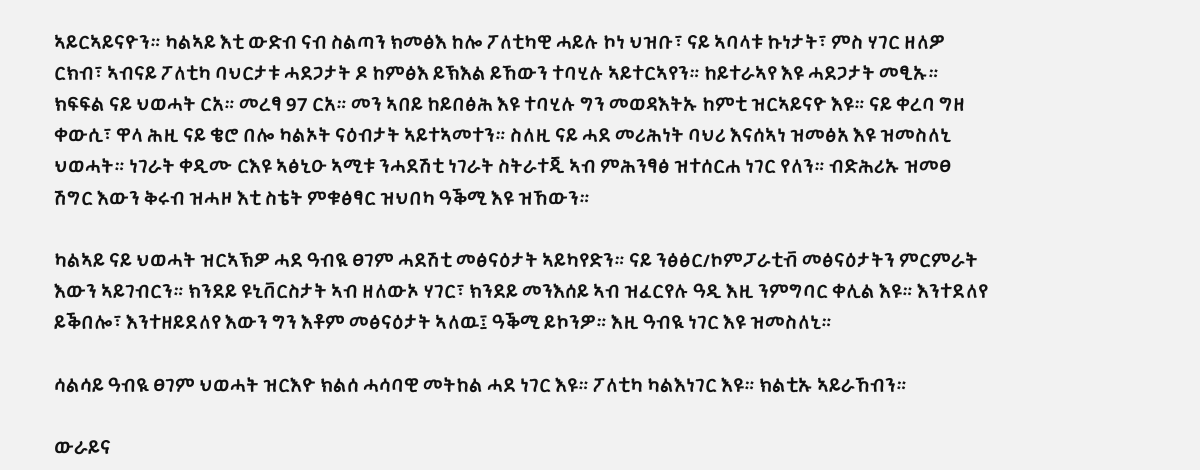ኣይርኣይናዮን። ካልኣይ እቲ ውድብ ናብ ስልጣን ክመፅእ ከሎ ፖለቲካዊ ሓይሉ ኮነ ህዝቡ፣ ናይ ኣባላቱ ኩነታት፣ ምስ ሃገር ዘለዎ ርክብ፣ ኣብናይ ፖለቲካ ባህርታቱ ሓደጋታት ዶ ከምፅእ ይኽእል ይኸውን ተባሂሉ ኣይተርኣየን። ከይተራኣየ እዩ ሓደጋታት መፂኡ። ክፍፍል ናይ ህወሓት ርአ። መረፃ 97 ርአ። መን ኣበይ ከይበፅሕ እዩ ተባሂሉ ግን መወዳእትኡ ከምቲ ዝርኣይናዮ እዩ። ናይ ቀረባ ግዘ ቀውሲ፣ ዋላ ሕዚ ናይ ቄሮ በሎ ካልኦት ናዕብታት ኣይተኣመተን። ስለዚ ናይ ሓደ መሪሕነት ባህሪ እናሰኣነ ዝመፅአ እዩ ዝመስለኒ ህወሓት። ነገራት ቀዲሙ ርእዩ ኣፅኒዑ ኣሚቱ ንሓደሽቲ ነገራት ስትራተጂ ኣብ ምሕንፃፅ ዝተሰርሐ ነገር የለን። ብድሕሪኡ ዝመፀ ሽግር እውን ቅሩብ ዝሓዞ እቲ ስቴት ምቁፅፃር ዝህበካ ዓቕሚ እዩ ዝኸውን።

ካልኣይ ናይ ህወሓት ዝርኣኽዎ ሓደ ዓብዪ ፀገም ሓደሽቲ መፅናዕታት ኣይካየድን። ናይ ንፅፅር/ኮምፓራቲቭ መፅናዕታትን ምርምራት እውን ኣይገብርን። ክንደይ ዩኒቨርስታት ኣብ ዘለውኦ ሃገር፣ ክንደይ መንእሰይ ኣብ ዝፈርየሉ ዓዲ እዚ ንምግባር ቀሊል እዩ። እንተደለየ ይቕበሎ፣ እንተዘይደለየ እውን ግን እቶም መፅናዕታት ኣለዉ፤ ዓቕሚ ይኮንዎ። እዚ ዓብዪ ነገር እዩ ዝመስለኒ።

ሳልሳይ ዓብዪ ፀገም ህወሓት ዝርእዮ ክልሰ ሓሳባዊ መትከል ሓደ ነገር እዩ። ፖለቲካ ካልእነገር እዩ። ክልቲኡ ኣይራኸብን።

ውራይና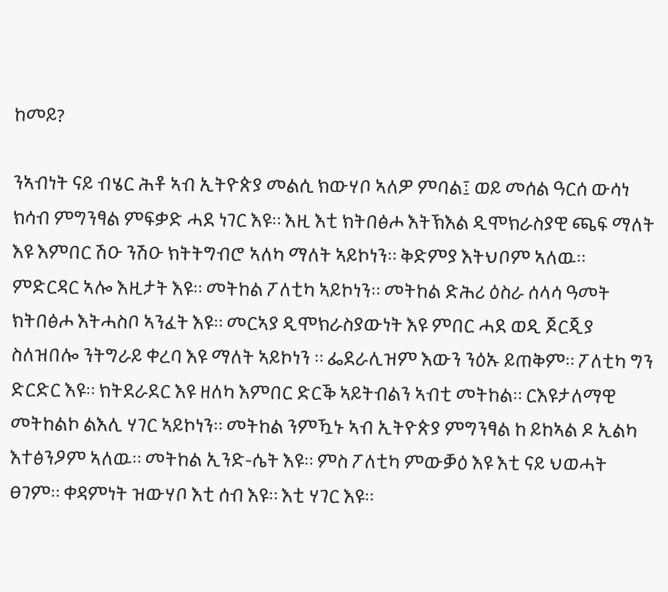ከመይ?

ንኣብነት ናይ ብሄር ሕቶ ኣብ ኢትዮጵያ መልሲ ክውሃቦ ኣለዎ ምባል፤ ወይ መሰል ዓርሰ ውሳነ ክሳብ ምግንፃል ምፍቃድ ሓደ ነገር እዩ። እዚ እቲ ክትበፅሖ እትኽእል ዲሞክራስያዊ ጫፍ ማለት እዩ እምበር ሽዑ ንሽዑ ክትትግብሮ ኣለካ ማለት ኣይኮነን። ቅድምያ እትህቦም ኣለዉ። ምድርዳር ኣሎ እዚታት እዩ። መትከል ፖለቲካ ኣይኮነን። መትከል ድሕሪ ዕስራ ሰላሳ ዓመት ክትበፅሖ እትሓስቦ ኣንፈት እዩ። መርኣያ ዲሞክራስያውነት እዩ ምበር ሓደ ወዲ ጆርጂያ ስለዝበሎ ንትግራይ ቀረባ እዩ ማለት ኣይኮነን ። ፌደራሊዝም እውን ንዕኡ ይጠቅም። ፖለቲካ ግን ድርድር እዩ። ክትደራደር እዩ ዘለካ እምበር ድርቕ ኣይትብልን ኣብቲ መትከል። ርእዩታለማዊ መትከልኮ ልእሊ ሃገር ኣይኮነን። መትከል ንምዃኑ ኣብ ኢትዮጵያ ምግንፃል ከ ይከኣል ዶ ኢልካ እተፅንዖም ኣለዉ። መትከል ኢንድ-ሴት እዩ። ምስ ፖለቲካ ምውቓዕ እዩ እቲ ናይ ህወሓት ፀገም። ቀዳምነት ዝውሃቦ እቲ ሰብ እዩ። እቲ ሃገር እዩ።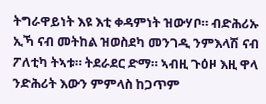ትግራዋይነት እዩ እቲ ቀዳምነት ዝውሃቦ። ብድሕሪኡ ኢኻ ናብ መትከል ዝወስደካ መንገዲ ንምእላሽ ናብ ፖለቲካ ትኣቱ። ትደራደር ድማ። ኣብዚ ጉዕዞ እዚ ዋላ ንድሕሪት እውን ምምላስ ከጋጥም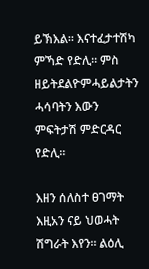ይኽእል። እናተፈታተሽካ ምኻድ የድሊ። ምስ ዘይትደልዮምሓይልታትን ሓሳባትን እውን ምፍትታሽ ምድርዳር የድሊ።

እዘን ሰለስተ ፀገማት እዚአን ናይ ህወሓት ሽግራት እየን። ልዕሊ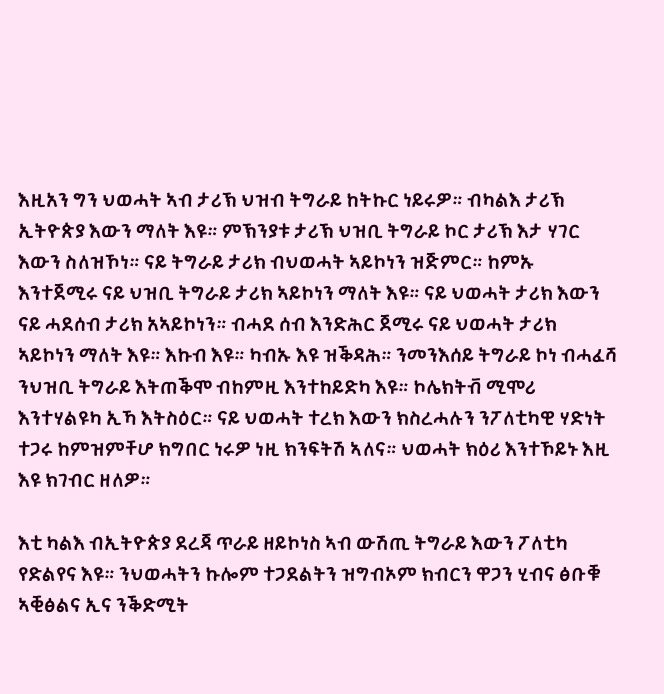እዚአን ግን ህወሓት ኣብ ታሪኽ ህዝብ ትግራይ ከትኩር ነይሩዎ። ብካልእ ታሪኽ ኢትዮጵያ እውን ማለት እዩ። ምኽንያቱ ታሪኽ ህዝቢ ትግራይ ኮር ታሪኽ እታ ሃገር እውን ስለዝኾነ። ናይ ትግራይ ታሪክ ብህወሓት ኣይኮነን ዝጅምር። ከምኡ እንተጀሚሩ ናይ ህዝቢ ትግራይ ታሪክ ኣይኮነን ማለት እዩ። ናይ ህወሓት ታሪክ እውን ናይ ሓደሰብ ታሪክ አኣይኮነን። ብሓደ ሰብ እንድሕር ጀሚሩ ናይ ህወሓት ታሪክ ኣይኮነን ማለት እዩ። እኩብ እዩ። ካብኡ እዩ ዝቕዳሕ። ንመንእሰይ ትግራይ ኮነ ብሓፈሻ ንህዝቢ ትግራይ እትጠቕሞ ብከምዚ እንተከይድካ እዩ። ኮሌክትቭ ሚሞሪ እንተሃልዩካ ኢኻ እትስዕር። ናይ ህወሓት ተረክ እውን ክስረሓሉን ንፖለቲካዊ ሃድነት ተጋሩ ከምዝምቸሆ ክግበር ነሩዎ ነዚ ክንፍትሽ ኣለና። ህወሓት ክዕሪ እንተኾይኑ እዚ እዩ ክገብር ዘለዎ።

እቲ ካልእ ብኢትዮጵያ ደረጃ ጥራይ ዘይኮነስ ኣብ ውሽጢ ትግራይ እውን ፖለቲካ የድልየና እዩ። ንህወሓትን ኩሎም ተጋደልትን ዝግብኦም ክብርን ዋጋን ሂብና ፅቡቑ ኣቒፅልና ኢና ንቕድሚት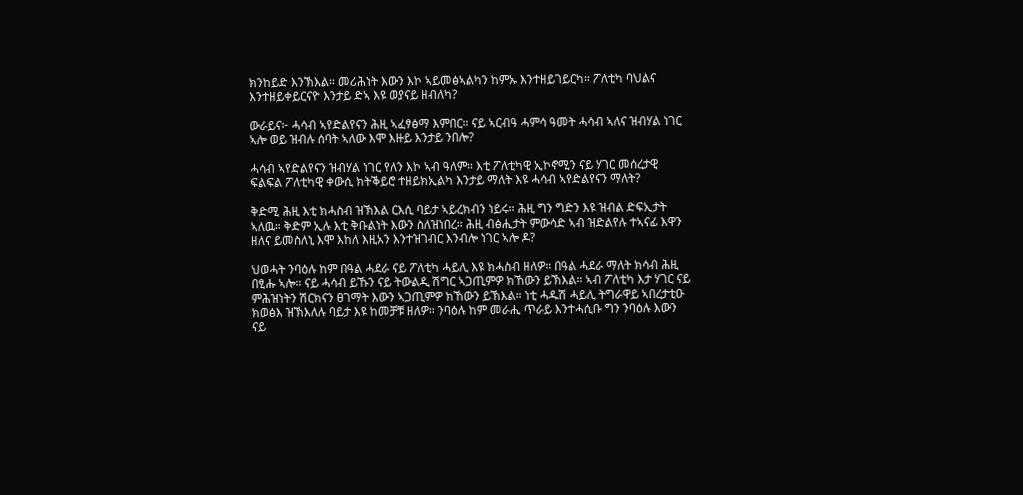ክንከይድ እንኽእል። መሪሕነት እውን እኮ ኣይመፅኣልካን ከምኡ እንተዘይገይርካ። ፖለቲካ ባህልና እንተዘይቀይርናዮ እንታይ ድኣ እዩ ወያናይ ዘብለካ?

ውራይና፦ ሓሳብ ኣየድልየናን ሕዚ ኣፈፃፅማ እምበር። ናይ ኣርብዓ ሓምሳ ዓመት ሓሳብ ኣለና ዝብሃል ነገር ኣሎ ወይ ዝብሉ ሰባት ኣለው እሞ እዙይ እንታይ ንበሎ?

ሓሳብ ኣየድልየናን ዝብሃል ነገር የለን እኮ ኣብ ዓለም። እቲ ፖለቲካዊ ኢኮኖሚን ናይ ሃገር መሰረታዊ ፍልፍል ፖለቲካዊ ቀውሲ ክትቕይሮ ተዘይክኢልካ እንታይ ማለት እዩ ሓሳብ ኣየድልየናን ማለት?

ቅድሚ ሕዚ እቲ ክሓስብ ዝኽእል ርእሲ ባይታ ኣይረክብን ነይሩ። ሕዚ ግን ግድን እዩ ዝብል ድፍኢታት ኣለዉ። ቅድም ኢሉ እቲ ቅቡልነት እውን ስለዝነበረ። ሕዚ ብፅሒታት ምውሳድ ኣብ ዝድልየሉ ተኣናፊ እዋን ዘለና ይመስለኒ እሞ እከለ እዚአን እንተዝገብር እንብሎ ነገር ኣሎ ዶ?

ህወሓት ንባዕሉ ከም በዓል ሓደራ ናይ ፖለቲካ ሓይሊ እዩ ክሓስብ ዘለዎ። በዓል ሓደራ ማለት ክሳብ ሕዚ በፂሑ ኣሎ። ናይ ሓሳብ ይኹን ናይ ትውልዲ ሽግር ኣጋጢምዎ ክኸውን ይኽእል። ኣብ ፖለቲካ እታ ሃገር ናይ ምሕዝነትን ሽርክናን ፀገማት እውን ኣጋጢምዎ ክኸውን ይኽእል። ነቲ ሓዱሽ ሓይሊ ትግራዋይ ኣበረታቲዑ ክወፅእ ዝኽእለሉ ባይታ እዩ ከመቻቹ ዘለዎ። ንባዕሉ ከም መራሒ ጥራይ እንተሓሲቡ ግን ንባዕሉ እውን ናይ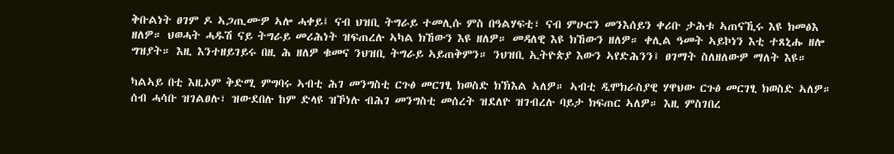ቅቡልነት ፀገም ዶ ኣጋጢሙዎ ኣሎ ሓቀይ፤ ናብ ህዝቢ ትግራይ ተመሊሱ ምስ በዓልሃፍቲ፣ ናብ ምሁርን መንእሰይን ቀሪቡ ታሕቱ ኣጠናኺሩ እዩ ክመፅእ ዘለዎ። ህወሓት ሓዱሽ ናይ ትግራይ መሪሕነት ዝፍጠረሉ ኣካል ክኸውን እዩ ዘለዎ። መዳለዊ እዩ ክኸውን ዘለዎ። ቀሊል ዓመት ኣይኮነን እቲ ተጸኒሑ ዘሎ ግዝያት። እዚ እንተዘይገይሩ በዚ ሕ ዘለዎ ቁመና ንህዝቢ ትግራይ ኣይጠቅምን። ንህዝቢ ኢትዮጵያ እውን ኣየድሕንን፤ ፀገማት ስለዘለውዎ ማለት እዩ።

ካልኣይ በቲ እዚኦም ቅድሚ ምግባሩ ኣብቲ ሕገ መንግስቲ ርጉፅ መርገፂ ክወስድ ክኽእል ኣለዎ። ኣብቲ ዲሞክራስያዊ ሃዋህው ርጉፅ መርገፂ ክወስድ ኣለዎ። ሰብ ሓሳቡ ዝገልፀሉ፣ ዝውደበሉ ከም ድላዩ ዝኾነሉ ብሕገ መንግስቲ መሰረት ዝደለዮ ዝገብረሉ ባይታ ክፍጠር ኣለዎ። እዚ ምስገበረ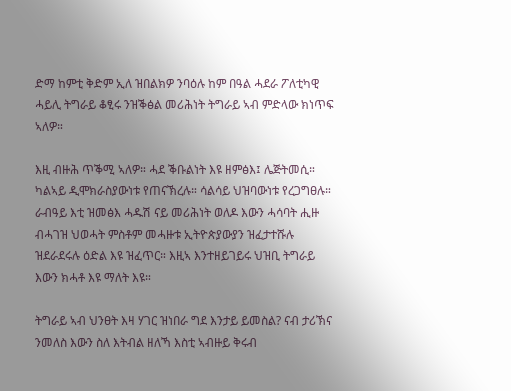ድማ ከምቲ ቅድም ኢለ ዝበልክዎ ንባዕሉ ከም በዓል ሓደራ ፖለቲካዊ ሓይሊ ትግራይ ቆፂሩ ንዝቕፅል መሪሕነት ትግራይ ኣብ ምድላው ክነጥፍ ኣለዎ።

እዚ ብዙሕ ጥቕሚ ኣለዎ። ሓደ ቕቡልነት እዩ ዘምፅእ፤ ሌጅትመሲ። ካልኣይ ዲሞክራስያውነቱ የጠናኽረሉ። ሳልሳይ ህዝባውነቱ የረጋግፀሉ። ራብዓይ እቲ ዝመፅእ ሓዱሽ ናይ መሪሕነት ወለዶ እውን ሓሳባት ሒዙ ብሓገዝ ህወሓት ምስቶም መሓዙቱ ኢትዮጵያውያን ዝፈታተሹሉ ዝደራደሩሉ ዕድል እዩ ዝፈጥር። እዚኣ እንተዘይገይሩ ህዝቢ ትግራይ እውን ክሓቶ እዩ ማለት እዩ።

ትግራይ ኣብ ህንፀት እዛ ሃገር ዝነበራ ግደ እንታይ ይመስል? ናብ ታሪኽና ንመለስ እውን ስለ እትብል ዘለኻ እስቲ ኣብዙይ ቅሩብ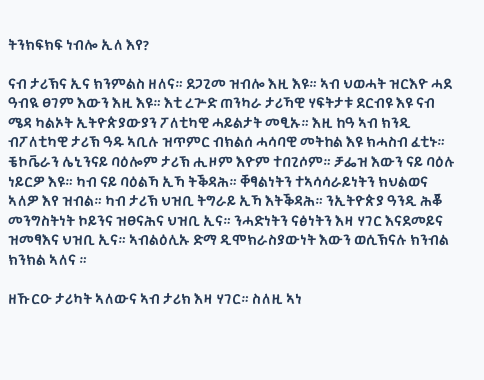ትንክፍክፍ ነብሎ ኢለ እየ?

ናብ ታሪኽና ኢና ክንምልስ ዘለና። ደጋጊመ ዝብሎ እዚ እዩ። ኣብ ህወሓት ዝርእዮ ሓደ ዓብዪ ፀገም እውን እዚ እዩ። እቲ ረጕድ ጠንካራ ታሪኻዊ ሃፍትታቱ ደርብዩ እዩ ናብ ሜዳ ካልኦት ኢትዮጵያውያን ፖለቲካዊ ሓይልታት መፂኡ። እዚ ከዓ ኣብ ክንዲ ብፖለቲካዊ ታሪኽ ዓዱ ኣቢሉ ዝጥምር ብክልሰ ሓሳባዊ መትከል እዩ ክሓስብ ፈቲኑ። ቼኮቬራን ሌኒንናይ ባዕሎም ታሪኽ ሒዞም እዮም ተበጊሶም። ቻፌዝ እውን ናይ ባዕሉ ነይርዎ እዩ። ካብ ናይ ባዕልኻ ኢኻ ትቕዳሕ። ቐፃልነትን ተኣሳሳራይነትን ክህልወና ኣለዎ እየ ዝብል። ካብ ታሪኽ ህዝቢ ትግራይ ኢኻ እትቕዳሕ። ንኢትዮጵያ ዓንዲ ሕቖ መንግስትነት ኮይንና ዝፀናሕና ህዝቢ ኢና። ንሓድነትን ናፅነትን እዛ ሃገር እናደመይና ዝመፃእና ህዝቢ ኢና። ኣብልዕሊኡ ድማ ዲሞክራስያውነት እውን ወሲኽናሉ ክንብል ክንክል ኣለና ።

ዘኹርዑ ታሪካት ኣለውና ኣብ ታሪክ እዛ ሃገር። ስለዚ ኣነ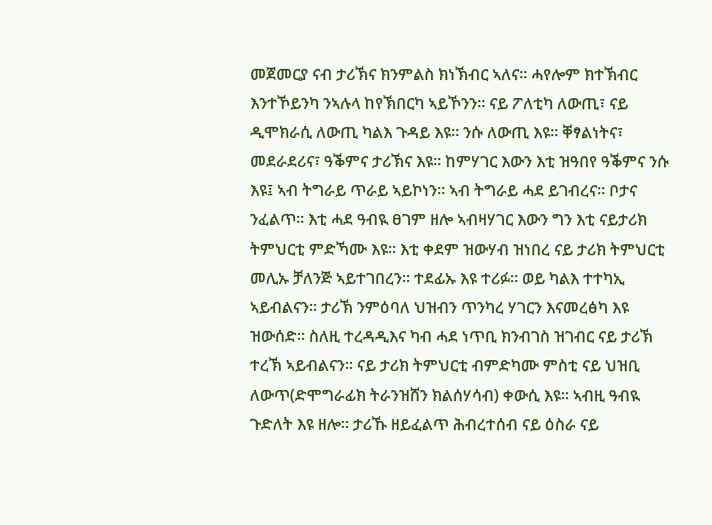መጀመርያ ናብ ታሪኽና ክንምልስ ክነኽብር ኣለና። ሓየሎም ክተኽብር እንተኾይንካ ንኣሉላ ከየኽበርካ ኣይኾንን። ናይ ፖለቲካ ለውጢ፣ ናይ ዲሞክራሲ ለውጢ ካልእ ጉዳይ እዩ። ንሱ ለውጢ እዩ። ቐፃልነትና፣ መደራደሪና፣ ዓቕምና ታሪኽና እዩ። ከምሃገር እውን እቲ ዝዓበየ ዓቕምና ንሱ እዩ፤ ኣብ ትግራይ ጥራይ ኣይኮነን። ኣብ ትግራይ ሓደ ይገብረና። ቦታና ንፈልጥ። እቲ ሓደ ዓብዪ ፀገም ዘሎ ኣብዛሃገር እውን ግን እቲ ናይታሪክ ትምህርቲ ምድኻሙ እዩ። እቲ ቀደም ዝውሃብ ዝነበረ ናይ ታሪክ ትምህርቲ መሊኡ ቻለንጅ ኣይተገበረን። ተደፊኡ እዩ ተሪፉ። ወይ ካልእ ተተካኢ ኣይብልናን። ታሪኽ ንምዕባለ ህዝብን ጥንካረ ሃገርን እናመረፅካ እዩ ዝውሰድ። ስለዚ ተረዳዲእና ካብ ሓደ ነጥቢ ክንብገስ ዝገብር ናይ ታሪኽ ተረኽ ኣይብልናን። ናይ ታሪክ ትምህርቲ ብምድካሙ ምስቲ ናይ ህዝቢ ለውጥ(ድሞግራፊክ ትራንዝሸን ክልሰሃሳብ) ቀውሲ እዩ። ኣብዚ ዓብዪ ጉድለት እዩ ዘሎ። ታሪኹ ዘይፈልጥ ሕብረተሰብ ናይ ዕስራ ናይ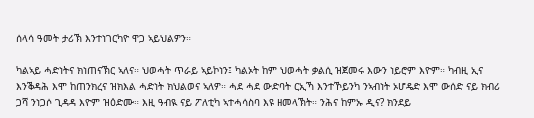ሰላሳ ዓመት ታሪኽ እንተነገርካዮ ዋጋ ኣይህልዎን።

ካልኣይ ሓድነትና ክነጠናኽር ኣለና። ህወሓት ጥራይ ኣይኮነን፤ ካልኦት ከም ህወሓት ቃልሲ ዝጀመሩ እውን ነይሮም እዮም። ካብዚ ኢና እንቕዳሕ እሞ ከጠንክረና ዝክእል ሓድነት ክህልወና ኣለዎ። ሓደ ሓደ ውድባት ርኢኻ እንተኾይንካ ንኣብነት ኦሆዴድ እሞ ውሰድ ናይ ክብሪ ጋሻ ንነጋሶ ጊዳዳ እዮም ዝዕድሙ። እዚ ዓብዪ ናይ ፖለቲካ ኣተሓሳስባ እዩ ዘመላኽት። ንሕና ከምኡ ዲና? ክንደይ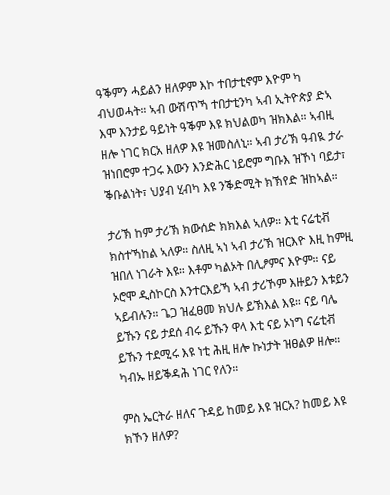ዓቕምን ሓይልን ዘለዎም እኮ ተበታቲኖም እዮም ካ ብህወሓት። ኣብ ውሽጥኻ ተበታቲንካ ኣብ ኢትዮጵያ ድኣ እሞ እንታይ ዓይነት ዓቕም እዩ ክህልወካ ዝክእል። ኣብዚ ዘሎ ነገር ክርአ ዘለዎ እዩ ዝመስለኒ። ኣብ ታሪኽ ዓብዪ ታራ ዝነበሮም ተጋሩ እውን እንድሕር ነይሮም ግቡእ ዝኾነ ባይታ፣ ቕቡልነት፣ ህያብ ሂብካ እዩ ንቕድሚት ክኽየድ ዝከኣል።

ታሪኽ ከም ታሪኽ ክውሰድ ክክእል ኣለዎ። እቲ ናሬቲቭ ክስተኻከል ኣለዎ። ስለዚ ኣነ ኣብ ታሪኽ ዝርእዮ እዚ ከምዚ ዝበለ ነገራት እዩ። እቶም ካልኦት በሊፆምና እዮም። ናይ ኦሮሞ ዲስኮርስ እንተርእይኻ ኣብ ታሪኾም እዙይን እቱይን ኣይብሉን። ጌጋ ዝፈፀመ ክህሉ ይኽእል እዩ። ናይ ባሌ ይኹን ናይ ታደሰ ብሩ ይኹን ዋላ እቲ ናይ ኦነግ ናሬቲቭ ይኹን ተደሚሩ እዩ ነቲ ሕዚ ዘሎ ኩነታት ዝፀልዎ ዘሎ። ካብኡ ዘይቕዳሕ ነገር የለን።

ምስ ኤርትራ ዘለና ጉዳይ ከመይ እዩ ዝርአ? ከመይ እዩ ክኾን ዘለዎ?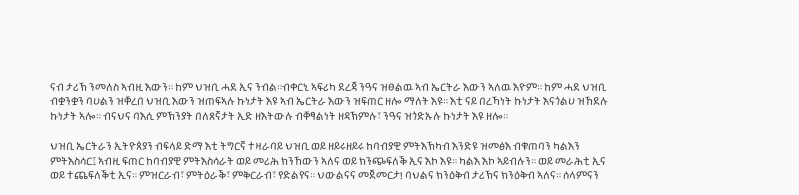ናብ ታሪኽ ንመለስ ኣብዚ እውን። ከም ህዝቢ ሓደ ኢና ንብል።ብቀርኒ ኣፍሪካ ደረጃ ንዓና ዝፀልዉ ኣብ ኤርትራ እውን ኣለዉ እዮም። ከም ሓደ ህዝቢ ብቋንቋን ባሀልን ዝቐረበ ህዝቢ እውን ዝጠፍኣሉ ኩነታት እዩ ኣብ ኤርትራ እውን ዝፍጠር ዘሎ ማለት እዩ። እቲ ናይ በረኻነት ኩነታት እናጎልሀ ዝኸደሉ ኩነታት ኣሎ። ብናህና ባእሲ ምኽንያት በለጸኛታት ኢድ ዘእትውሉ ብቐፃልነት ዘዳኽምሉ፣ ንዓና ዝጎድኡሉ ኩነታት እዩ ዘሎ።

ህዝቢ ኤርትራን ኢትዮጰያን ብፍላይ ድማ እቲ ትግርኛ ተዛራባይ ህዝቢ ወይ ዘይሩዘይሩ ከባብያዊ ምትእኽካብ እንድዩ ዝመፅእ ብቁጠባን ካልእን ምትእስሳር፤ ኣብዚ ፍጠር ከባብያዊ ምትእስሳራት ወይ መሪሕ ክንኸውን ኣለና ወይ ክንጭፍለቕ ኢና እኮ እዩ። ካልእ እኮ ኣይብሉን። ወይ መራሕቲ ኢና ወይ ተጨፍለቕቲ ኢና። ምዝርራብ፣ ምትዕራቕ፣ ምቅርራብ፣ የድልየና። ህውልናና መጀመርታ! ባህልና ክንዕቅብ ታሪኽና ክንዕቅብ ኣለና። ሰላምናን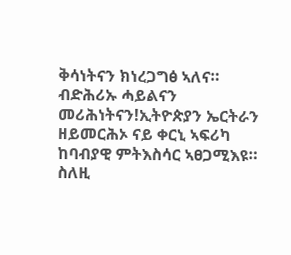ቅሳነትናን ክነረጋግፅ ኣለና። ብድሕሪኡ ሓይልናን መሪሕነትናን!ኢትዮጵያን ኤርትራን ዘይመርሕኦ ናይ ቀርኒ ኣፍሪካ ከባብያዊ ምትእስሳር ኣፀጋሚእዩ። ስለዚ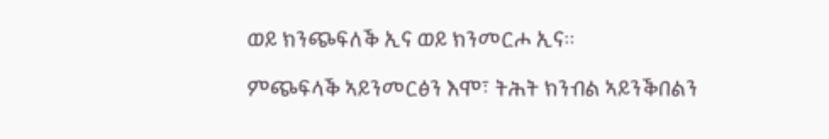ወይ ክንጭፍለቕ ኢና ወይ ክንመርሖ ኢና።

ምጭፍላቕ ኣይንመርፅን እሞ፣ ትሕት ክንብል ኣይንቕበልን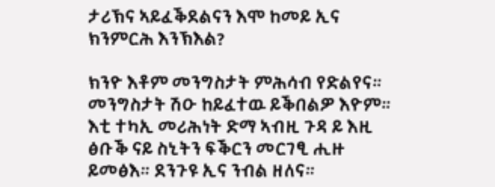ታሪኽና ኣይፈቕደልናን እሞ ከመይ ኢና ክንምርሕ እንኽእል?

ክንዮ እቶም መንግስታት ምሕሳብ የድልየና። መንግስታት ሽዑ ከይፈተዉ ይቕበልዎ እዮም። እቲ ተካኢ መሪሕነት ድማ ኣብዚ ጉዳ ይ እዚ ፅቡቕ ናይ ስኒትን ፍቕርን መርገፂ ሒዙ ይመፅእ። ደንጉዩ ኢና ንብል ዘለና።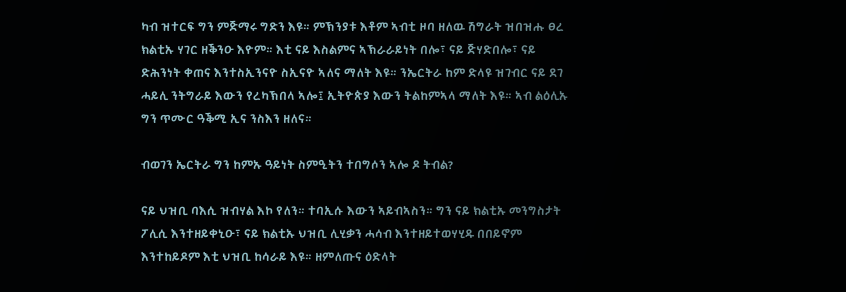ካብ ዝተርፍ ግን ምጅማሩ ግድን እዩ። ምኽንያቱ እቶም ኣብቲ ዞባ ዘለዉ ሽግራት ዝበዝሑ ፀረ ክልቲኡ ሃገር ዘቕንዑ እዮም። እቲ ናይ እስልምና ኣኽራራይነት በሎ፣ ናይ ጅሃድበሎ፣ ናይ ድሕንነት ቀጠና እንተስኢንናዮ ስኢናዮ ኣለና ማለት እዩ። ንኤርትራ ከም ድላዩ ዝገብር ናይ ደገ ሓይሊ ንትግራይ እውን የረካኽበላ ኣሎ፤ ኢትዮጵያ እውን ትልከምኣላ ማለት እዩ። ኣብ ልዕሊኡ ግን ጥሙር ዓቕሚ ኢና ንስእን ዘለና።

ብወገን ኤርትራ ግን ከምኡ ዓይነት ስምዒትን ተበግሶን ኣሎ ዶ ትብል?

ናይ ህዝቢ ባእሲ ዝብሃል እኮ የለን። ተባኢሱ እውን ኣይብኣስን። ግን ናይ ክልቲኡ መንግስታት ፖሊሲ እንተዘይቀኒዑ፣ ናይ ክልቲኡ ህዝቢ ሊሂቃን ሓሳብ እንተዘይተወሃሂዱ በበይኖም እንተከይዶም እቲ ህዝቢ ከሳራይ እዩ። ዘምለጡና ዕድላት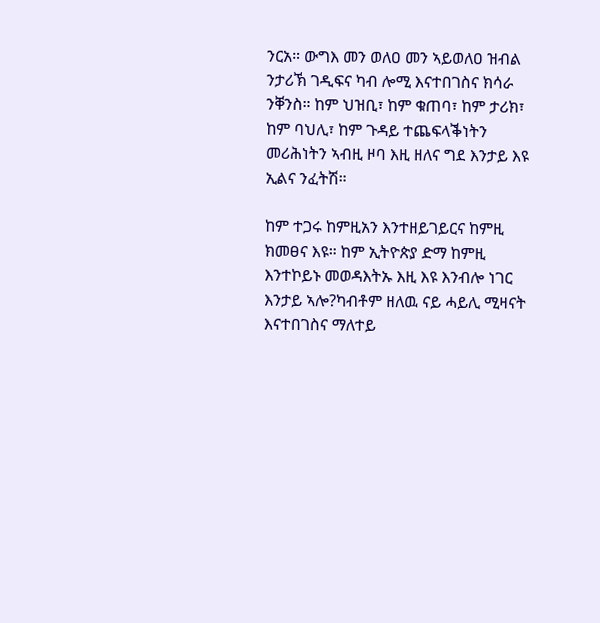ንርአ። ውግእ መን ወለዐ መን ኣይወለዐ ዝብል ንታሪኽ ገዲፍና ካብ ሎሚ እናተበገስና ክሳራ ንቐንስ። ከም ህዝቢ፣ ከም ቁጠባ፣ ከም ታሪክ፣ ከም ባህሊ፣ ከም ጉዳይ ተጨፍላቕነትን መሪሕነትን ኣብዚ ዞባ እዚ ዘለና ግደ እንታይ እዩ ኢልና ንፈትሽ።

ከም ተጋሩ ከምዚአን እንተዘይገይርና ከምዚ ክመፀና እዩ። ከም ኢትዮጵያ ድማ ከምዚ እንተኮይኑ መወዳእትኡ እዚ እዩ እንብሎ ነገር እንታይ ኣሎ?ካብቶም ዘለዉ ናይ ሓይሊ ሚዛናት እናተበገስና ማለተይ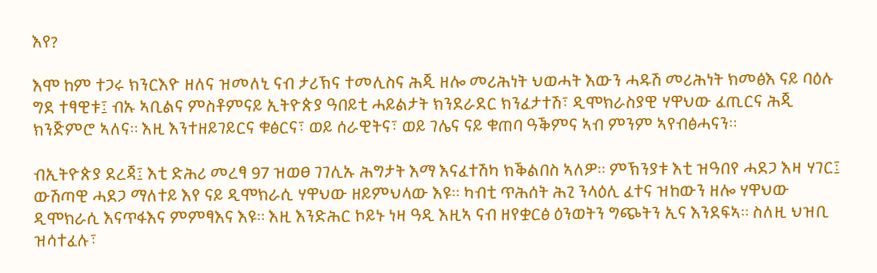እየ?

እሞ ከም ተጋሩ ክንርእዮ ዘለና ዝመለኒ ናብ ታሪኽና ተመሊስና ሕጂ ዘሎ መሪሕነት ህወሓት እውን ሓዱሽ መሪሕነት ክመፅእ ናይ ባዕሉ ግደ ተፃዊቱ፤ ብኡ ኣቢልና ምስቶምናይ ኢትዮጵያ ዓበይቲ ሓይልታት ክንደራደር ክንፈታተሽ፣ ዲሞክራስያዊ ሃዋህው ፈጢርና ሕጂ ክንጅምሮ ኣለና። እዚ እንተዘይገይርና ቁፅርና፣ ወይ ሰራዊትና፣ ወይ ገሌና ናይ ቁጠባ ዓቕምና ኣብ ምንም ኣየብፅሓናን።

ብኢትዮጵያ ደረጃ፤ እቲ ድሕሪ መረፃ 97 ዝወፀ ገገሊኡ ሕግታት እማ እናፈተሽካ ክቕልበስ ኣለዎ። ምኽንያቱ እቲ ዝዓበየ ሓደጋ እዛ ሃገር፤ ውሽጣዊ ሓደጋ ማለተይ እየ ናይ ዲሞክራሲ ሃዋህው ዘይምህላው እዩ። ካብቲ ጥሕሰት ሕጊ ንላዕሊ ፈተና ዝከውን ዘሎ ሃዋህው ዲሞክራሲ እናጥፋእና ምምፃእና እዩ። እዚ እንድሕር ኮይኑ ነዛ ዓዲ እዚኣ ናብ ዘየቋርፅ ዕንወትን ግጭትን ኢና እንደፍኣ። ስለዚ ህዝቢ ዝሳተፈሉ፣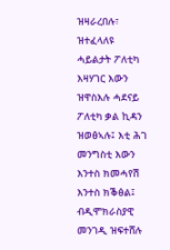ዝዛራረበሉ፣ ዝተፈላለዩ ሓይልታት ፖለቲካ እዛሃገር እውን ዝዋስእሉ ሓደናይ ፖለቲካ ቃል ኪዳን ዝወፅኣሉ፤ እቲ ሕገ መንግስቲ እውን እንተስ ክመሓየሽ እንተስ ክቕፅል፤ ብዲሞክራስያዊ መንገዲ ዝፍተሸሉ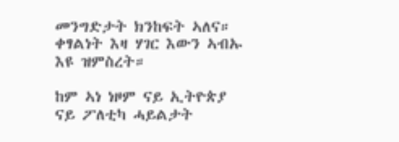መንግድታት ክንከፍት ኣለና። ቀፃልነት እዛ ሃገር እውን ኣብኡ እዩ ዝምስረት።

ከም ኣነ ነዞም ናይ ኢትዮጵያ ናይ ፖለቲካ ሓይልታት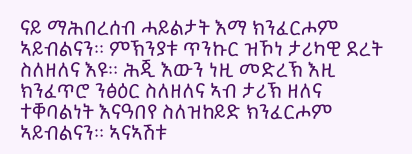ናይ ማሕበረሰብ ሓይልታት እማ ክንፈርሖም ኣይብልናን። ምኽንያቱ ጥንኩር ዝኾነ ታሪካዊ ደረት ስለዘለና እዩ። ሕጂ እውን ነዚ መድረኽ እዚ ክንፈጥሮ ንፅዕር ስለዘለና ኣብ ታሪኽ ዘለና ተቐባልነት እናዓበየ ስለዝከይድ ክንፈርሖም ኣይብልናን። ኣናኣሽቱ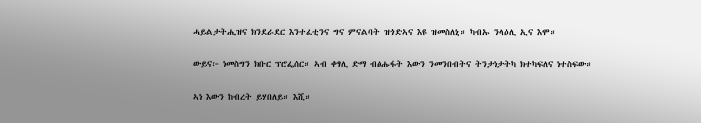ሓይልታትሒዝና ክንደራደር እንተፈቲንና ግና ምናልባት ዝጎድኣና እዩ ዝመስለኒ። ካብኡ ንላዕሊ ኢና እሞ።

ውይና፦ ነመስግን ክቡር ፕሮፌሰር። ኣብ ቀፃሊ ድማ ብፅሑፋት እውን ንመንበብትና ትንታነታትካ ክተካፍለና ነተስፍው።

ኣነ እውን ከብረት ይሃበለይ። እሺ።